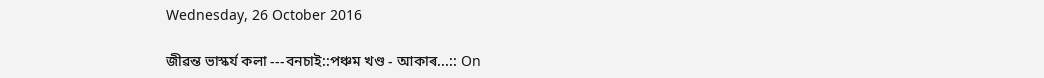Wednesday, 26 October 2016

জীৱন্ত ভাস্কর্য কলা ---বনচাই::পঞ্চম খণ্ড - আকাৰ...:: On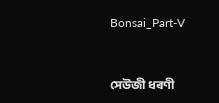Bonsai_Part-V


সেউজী ধৰণী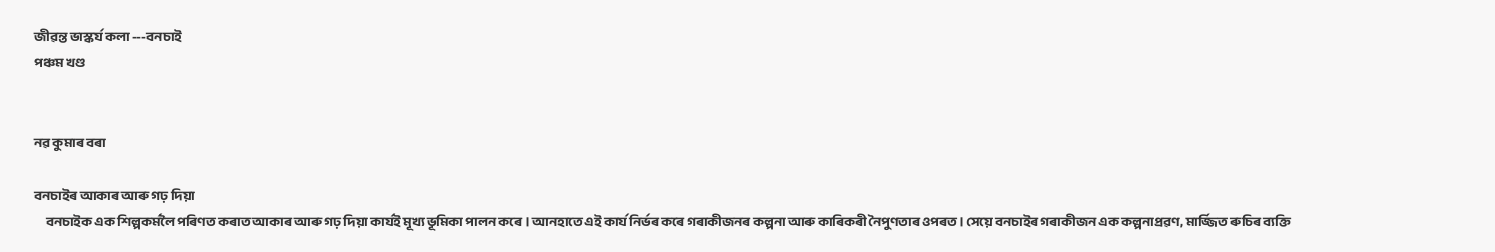জীৱন্ত ভাস্কর্য কলা ---বনচাই
পঞ্চম খণ্ড


নৱ কুমাৰ বৰা

বনচাইৰ আকাৰ আৰু গঢ় দিয়া
     বনচাইক এক শিল্পকর্মলৈ পৰিণত কৰাত আকাৰ আৰু গঢ় দিয়া কার্যই মূখ্য ভূমিকা পালন কৰে। আনহাতে এই কার্য নির্ভৰ কৰে গৰাকীজনৰ কল্পনা আৰু কাৰিকৰী নৈপুণতাৰ ওপৰত। সেয়ে বনচাইৰ গৰাকীজন এক কল্পনাপ্রৱণ, মার্জ্জিত ৰুচিৰ ব্যক্তি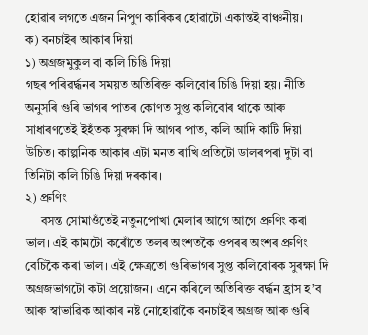হোৱাৰ লগতে এজন নিপুণ কাৰিকৰ হোৱাটো একান্তই বাঞ্চনীয়।
ক) বনচাইৰ আকাৰ দিয়া
১) অগ্রজমুকুল বা কলি চিঙি দিয়া
গছৰ পৰিৱর্দ্ধনৰ সময়ত অতিৰিক্ত কলিবোৰ চিঙি দিয়া হয়। নীতি অনুসৰি গুৰি ভাগৰ পাতৰ কোণত সুপ্ত কলিবোৰ থাকে আৰু সাধাৰণতেই ইহঁতক সুৰক্ষা দি আগৰ পাত, কলি আদি কাটি দিয়া উচিত। কাল্পনিক আকাৰ এটা মনত ৰাখি প্রতিটো ডালৰপৰা দুটা বা তিনিটা কলি চিঙি দিয়া দৰকাৰ।
২) প্রুণিং
     বসন্ত সোমাওঁতেই নতুনপোখা মেলাৰ আগে আগে প্রুণিং কৰা ভাল। এই কামটো কৰোঁতে তলৰ অংশতকৈ ওপৰৰ অংশৰ প্রুণিং বেচিকৈ কৰা ভাল। এই ক্ষেত্রতো গুৰিভাগৰ সুপ্ত কলিবোৰক সুৰক্ষা দি অগ্রজভাগটো কটা প্রয়োজন। এনে কৰিলে অতিৰিক্ত বর্দ্ধন হ্রাস হ’ব আৰু স্বাভাৱিক আকাৰ নষ্ট নোহোৱাকৈ বনচাইৰ অগ্রজ আৰু গুৰি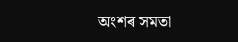অংশৰ সমতা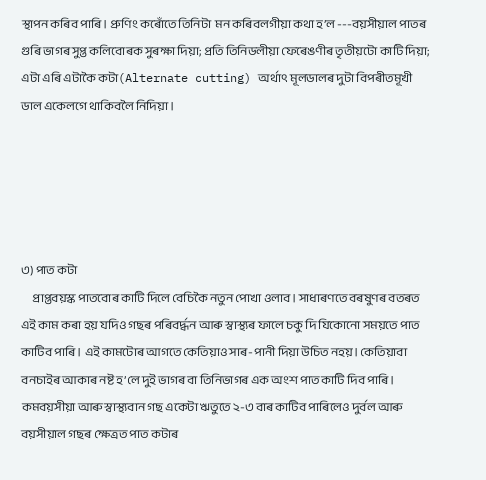স্থাপন কৰিব পাৰি। প্রুণিং কৰোঁতে তিনিটা  মন কৰিবলগীয়া কথা হ’ল ---বয়সীয়াল পাতৰ গুৰি ভাগৰ সুপ্ত কলিবোৰক সুৰক্ষা দিয়া; প্রতি তিনিডলীয়া ফেৰেঙণীৰ তৃতীয়টো কাটি দিয়া; এটা এৰি এটাকৈ কটা(Alternate cutting) অর্থাৎ মূলডালৰ দুটা বিপৰীতমূখী ডাল একেলগে থাকিবলৈ নিদিয়া।





৩) পাত কটা
     প্রাপ্তবয়স্ক পাতবোৰ কাটি দিলে বেচিকৈ নতুন পোখা ওলাব। সাধাৰণতে বৰষুণৰ বতৰত এই কাম কৰা হয় যদিও গছৰ পৰিবর্দ্ধন আৰু স্বাস্থ্যৰ ফালে চকু দি যিকোনো সময়তে পাত কাটিব পাৰি। এই কামটোৰ আগতে কেতিয়াও সাৰ-পানী দিয়া উচিত নহয়। কেতিয়াবা বনচাইৰ আকাৰ নষ্ট হ’লে দুই ভাগৰ বা তিনিভাগৰ এক অংশ পাত কাটি দিব পাৰি।
কমবয়সীয়া আৰু স্বাস্থ্যবান গছ একেটা ঋতুতে ২-৩ বাৰ কাটিব পাৰিলেও দুর্বল আৰু বয়সীয়াল গছৰ ক্ষেত্রত পাত কটাৰ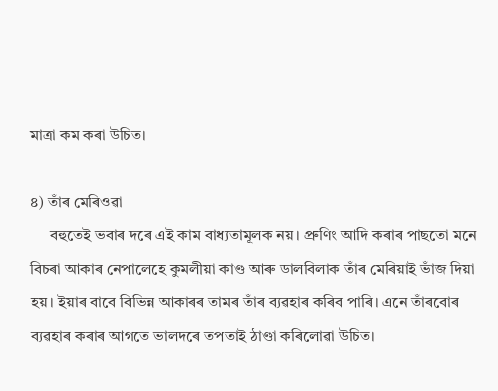মাত্রা কম কৰা উচিত।

৪) তাঁৰ মেৰিওৱা
     বহুতেই ভবাৰ দৰে এই কাম বাধ্যতামূলক নয়। প্রুণিং আদি কৰাৰ পাছতো মনে বিচৰা আকাৰ নেপালেহে কুমলীয়া কাণ্ড আৰু ডালবিলাক তাঁৰ মেৰিয়াই ভাঁজ দিয়া হয়। ইয়াৰ বাবে বিভিন্ন আকাৰৰ তামৰ তাঁৰ ব্যৱহাৰ কৰিব পাৰি। এনে তাঁৰবোৰ ব্যৱহাৰ কৰাৰ আগতে ভালদৰে তপতাই ঠাণ্ডা কৰিলোৱা উচিত।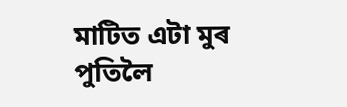মাটিত এটা মুৰ পুতিলৈ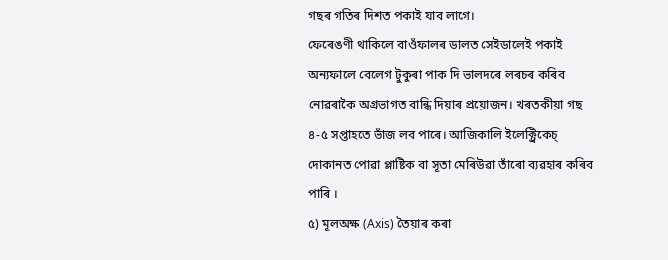গছৰ গতিৰ দিশত পকাই যাব লাগে।
ফেৰেঙণী থাকিলে বাওঁফালৰ ডালত সেইডালেই পকাই অন্যফালে বেলেগ টুকুৰা পাক দি ভালদৰে লৰচৰ কৰিব নোৱৰাকৈ অগ্রভাগত বান্ধি দিয়াৰ প্রয়োজন। খৰতকীয়া গছ ৪-৫ সপ্তাহতে ভাঁজ লব পাৰে। আজিকালি ইলেক্ট্রিকেচ্ দোকানত পোৱা প্লাষ্টিক বা সূতা মেৰিউৱা তাঁৰো ব্যৱহাৰ কৰিব পাৰি ।
৫) মূলঅক্ষ (Axis) তৈয়াৰ কৰা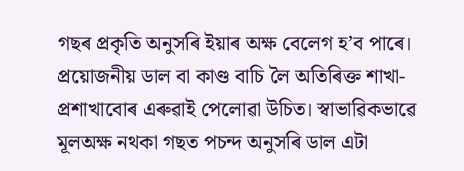গছৰ প্রকৃতি অনুসৰি ইয়াৰ অক্ষ বেলেগ হ’ব পাৰে। প্রয়োজনীয় ডাল বা কাণ্ড বাচি লৈ অতিৰিক্ত শাখা-প্রশাখাবোৰ এৰুৱাই পেলোৱা উচিত। স্বাভাৱিকভাৱে মূলঅক্ষ নথকা গছত পচন্দ অনুসৰি ডাল এটা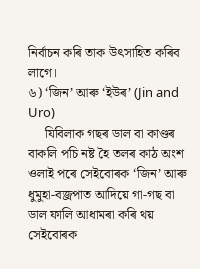নির্বাচন কৰি তাক উৎসাহিত কৰিব লাগে।
৬) ‘জিন’ আৰু ‘ইউৰ’ (Jin and Uro)
     যিবিলাক গছৰ ডাল বা কাণ্ডৰ বাকলি পচি নষ্ট হৈ তলৰ কাঠ অংশ ওলাই পৰে সেইবোৰক ‘জিন’ আৰু ধুমুহা-বজ্রপাত আদিয়ে গা-গছ বা ডাল ফালি আধামৰা কৰি থয় সেইবোৰক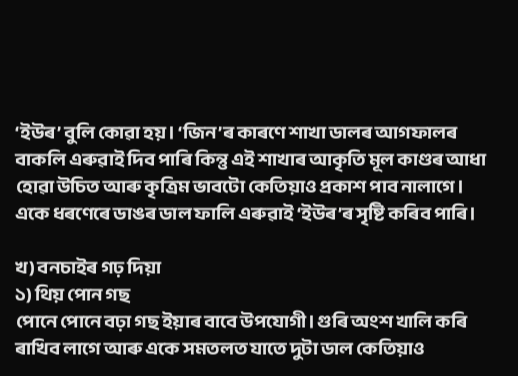‘ইউৰ’ বুলি কোৱা হয়। ‘জিন’ৰ কাৰণে শাখা ডালৰ আগফালৰ বাকলি এৰুৱাই দিব পাৰি কিন্তু এই শাখাৰ আকৃতি মূল কাণ্ডৰ আধা হোৱা উচিত আৰু কৃত্রিম ভাবটো কেতিয়াও প্রকাশ পাব নালাগে। একে ধৰণেৰে ডাঙৰ ডাল ফালি এৰুৱাই ‘ইউৰ’ৰ সৃষ্টি কৰিব পাৰি।

খ) বনচাইৰ গঢ় দিয়া
১) থিয় পোন গছ
পোনে পোনে বঢ়া গছ ইয়াৰ বাবে উপযোগী। গুৰি অংশ খালি কৰি ৰাখিব লাগে আৰু একে সমতলত যাতে দুটা ডাল কেতিয়াও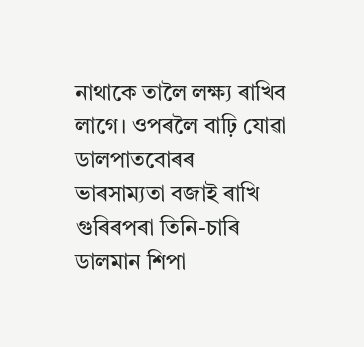নাথাকে তালৈ লক্ষ্য ৰাখিব লাগে। ওপৰলৈ বাঢ়ি যোৱা ডালপাতবোৰৰ ভাৰসাম্যতা বজাই ৰাখি গুৰিৰপৰা তিনি-চাৰি ডালমান শিপা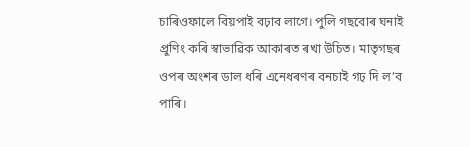চাৰিওফালে বিয়পাই বঢ়াব লাগে। পুলি গছবোৰ ঘনাই প্রুণিং কৰি স্বাভাৱিক আকাৰত ৰখা উচিত। মাতৃগছৰ ওপৰ অংশৰ ডাল ধৰি এনেধৰণৰ বনচাই গঢ় দি ল’ব পাৰি।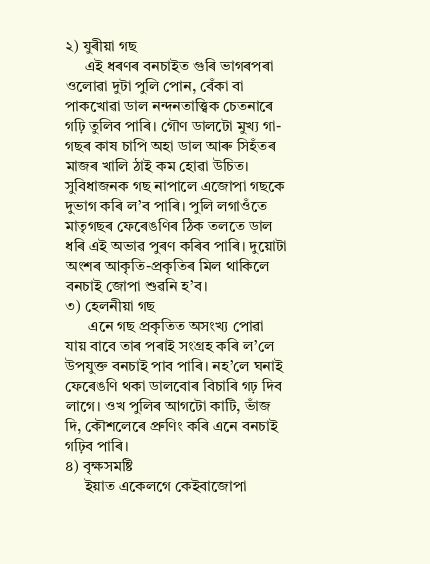২) যুৰীয়া গছ
     এই ধৰণৰ বনচাইত গুৰি ভাগৰপৰা ওলোৱা দুটা পুলি পোন, বেঁকা বা পাকখোৱা ডাল নন্দনতাত্ত্বিক চেতনাৰে গঢ়ি তুলিব পাৰি। গৌণ ডালটো মুখ্য গা-গছৰ কাষ চাপি অহা ডাল আৰু সিহঁতৰ মাজৰ খালি ঠাই কম হোৱা উচিত।
সুবিধাজনক গছ নাপালে এজোপা গছকে দুভাগ কৰি ল’ব পাৰি। পুলি লগাওঁতে মাতৃগছৰ ফেৰেঙণিৰ ঠিক তলতে ডাল ধৰি এই অভাৱ পুৰণ কৰিব পাৰি। দুয়োটা অংশৰ আকৃতি-প্রকৃতিৰ মিল থাকিলে বনচাই জোপা শুৱনি হ’ব।
৩) হেলনীয়া গছ
      এনে গছ প্রকৃতিত অসংখ্য পোৱা যায় বাবে তাৰ পৰাই সংগ্রহ কৰি ল’লে উপযুক্ত বনচাই পাব পাৰি। নহ’লে ঘনাই ফেৰেঙণি থকা ডালবোৰ বিচাৰি গঢ় দিব লাগে। ওখ পুলিৰ আগটো কাটি, ভাঁজ দি, কৌশলেৰে প্রুণিং কৰি এনে বনচাই গঢ়িব পাৰি।
৪) বৃক্ষসমষ্টি
     ইয়াত একেলগে কেইবাজোপা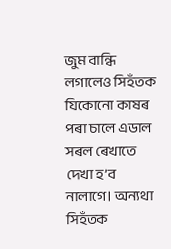জুম বান্ধি লগালেও সিহঁতক যিকোনো কাষৰ পৰা চালে এডাল সৰল ৰেখাতে দেখা হ’ব নালাগে। অন্যথা সিহঁতক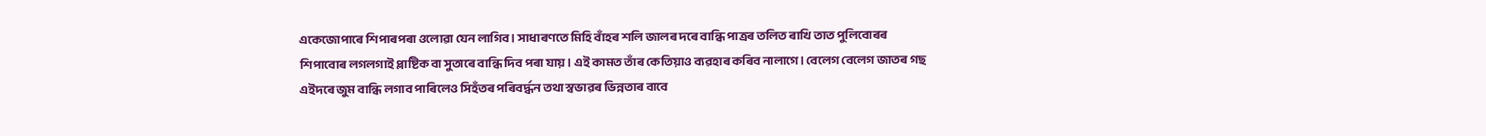একেজোপাৰে শিপাৰপৰা ওলোৱা যেন লাগিব। সাধাৰণতে মিহি বাঁহৰ শলি জালৰ দৰে বান্ধি পাত্রৰ তলিত ৰাখি তাত পুলিবোৰৰ শিপাবোৰ লগলগাই প্লাষ্টিক বা সুতাৰে বান্ধি দিব পৰা যায়। এই কামত তাঁৰ কেতিয়াও ব্যৱহাৰ কৰিব নালাগে। বেলেগ বেলেগ জাতৰ গছ এইদৰে জুম বান্ধি লগাব পাৰিলেও সিহঁতৰ পৰিবর্দ্ধন তথা স্বভাৱৰ ভিন্নতাৰ বাবে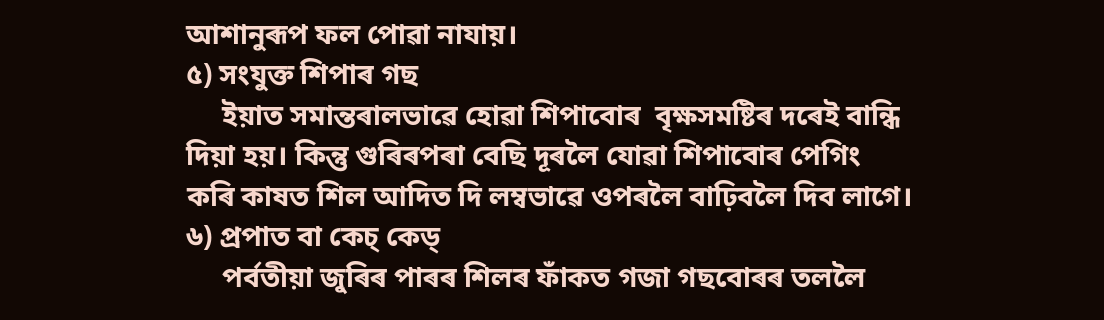আশানুৰূপ ফল পোৱা নাযায়।
৫) সংযুক্ত শিপাৰ গছ
     ইয়াত সমান্তৰালভাৱে হোৱা শিপাবোৰ  বৃক্ষসমষ্টিৰ দৰেই বান্ধি দিয়া হয়। কিন্তু গুৰিৰপৰা বেছি দূৰলৈ যোৱা শিপাবোৰ পেগিং কৰি কাষত শিল আদিত দি লম্বভাৱে ওপৰলৈ বাঢ়িবলৈ দিব লাগে।
৬) প্রপাত বা কেচ্ কেড্
     পর্বতীয়া জুৰিৰ পাৰৰ শিলৰ ফাঁকত গজা গছবোৰৰ তললৈ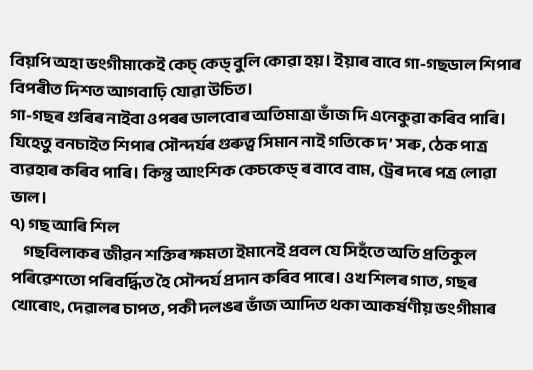বিয়পি অহা ভংগীমাকেই কেচ্ কেড্ বুলি কোৱা হয়। ইয়াৰ বাবে গা-গছডাল শিপাৰ বিপৰীত দিশত আগবাঢ়ি যোৱা উচিত।
গা-গছৰ গুৰিৰ নাইবা ওপৰৰ ডালবোৰ অতিমাত্রা ভাঁজ দি এনেকুৱা কৰিব পাৰি। যিহেতু বনচাইত শিপাৰ সৌন্দর্যৰ গুৰুত্ব সিমান নাই গতিকে দ’ সৰু, ঠেক পাত্র ব্যৱহাৰ কৰিব পাৰি। কিন্তু আংশিক কেচকেড্ ৰ বাবে বাম, ট্রেৰ দৰে পত্র লোৱা ভাল।
৭) গছ আৰি শিল
     গছবিলাকৰ জীৱন শক্তিৰ ক্ষমতা ইমানেই প্রবল যে সিহঁতে অতি প্রতিকুল পৰিৱেশতো পৰিবর্দ্ধিত হৈ সৌন্দর্য প্রদান কৰিব পাৰে। ওখ শিলৰ গাত, গছৰ খোৰোং, দেৱালৰ চাপত, পকী দলঙৰ ভাঁজ আদিত থকা আকর্ষণীয় ভংগীমাৰ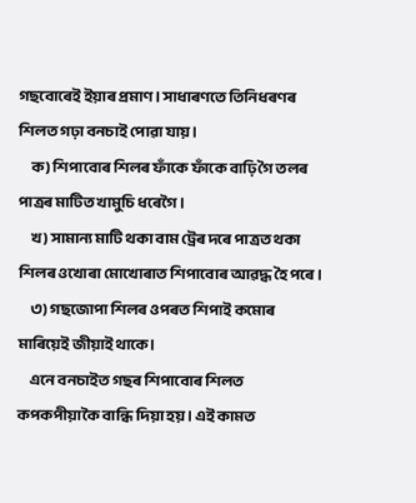গছবোৰেই ইয়াৰ প্রমাণ। সাধাৰণতে তিনিধৰণৰ শিলত গঢ়া বনচাই পোৱা যায়।
     ক) শিপাবোৰ শিলৰ ফাঁকে ফাঁকে বাঢ়ি গৈ তলৰ পাত্রৰ মাটিত খামুচি ধৰেগৈ।
     খ) সামান্য মাটি থকা বাম ট্রেৰ দৰে পাত্রত থকা শিলৰ ওখোৰা মোখোৰাত শিপাবোৰ আৱদ্ধ হৈ পৰে।
     ৩) গছজোপা শিলৰ ওপৰত শিপাই কমোৰ মাৰিয়েই জীয়াই থাকে।
     এনে বনচাইত গছৰ শিপাবোৰ শিলত কপকপীয়াকৈ বান্ধি দিয়া হয়। এই কামত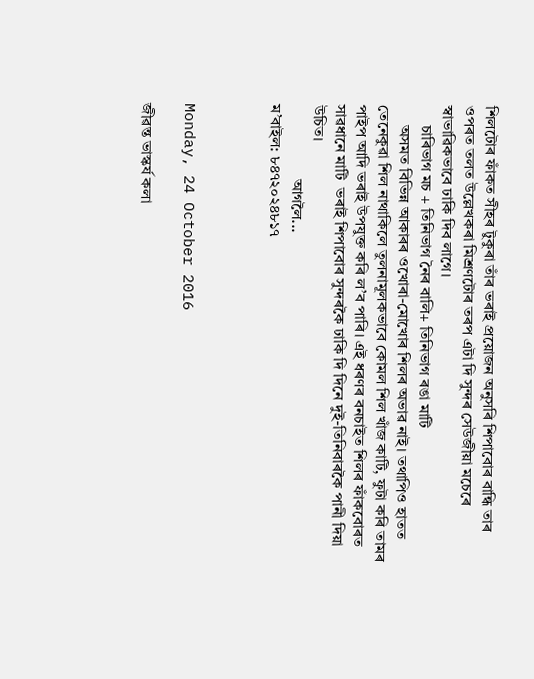শিলটোৰ ফাঁকত সীহৰ টুকুৰা তাঁৰ ভৰাই প্রয়োজন অনুসৰি শিপাবোৰ বান্ধি তাৰ ওপৰত তলত উল্লেখকৰা মিশ্রণটোৰ তৰপ এটা দি সুন্দৰ সেউজীয়া মচেৰে স্বাভাৱিকভাবে ঢাকি দিব লাগে।
     চাৰিভাগ মচ + তিনিভাগ নৈৰ বালি+ তিনিভাগ ৰঙা মাটি
     অসমত বিভিন্ন আকাৰৰ ওখোৰা-মোখোৰ শিলৰ অভাৱ নাই। তথাপিও হাতত তেনেকুৱা শিল নাথাকিলে তুলনামূলকভাবে কোমল শিল খাঁজ কাটি, ফুটা কৰি তামৰ পাইপ আদি ভৰাই উপযুক্ত কৰি ল’ব পাৰি। এই ধৰণৰ বনচাইত শিলৰ ফাঁকবোৰত সাৱধানে মাটি  ভৰাই শিপাবোৰ সুন্দৰকৈ ঢাকি দি দিনে দুই-তিনিবাৰকৈ পানী দিয়া উচিত।
                   আগলৈ...
ম’বাইল: ৮৪৭২০২৪৮১৭



Monday, 24 October 2016

জীৱন্ত ভাস্কর্য কলা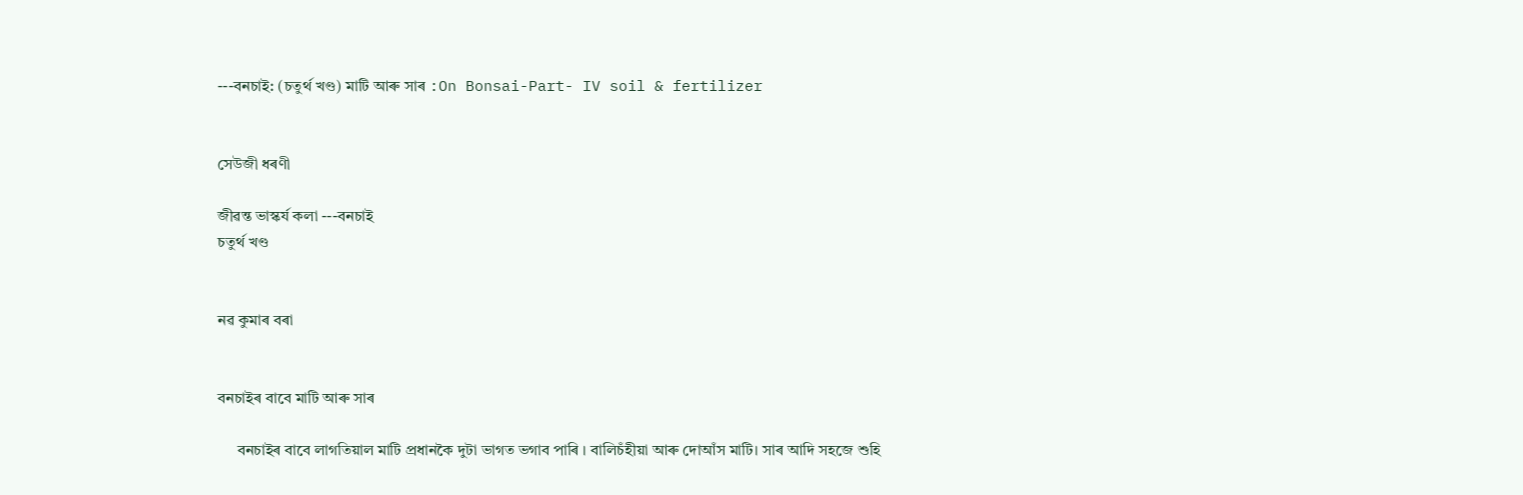---বনচাই: (চতুর্থ খণ্ড) মাটি আৰু সাৰ :On Bonsai-Part- IV soil & fertilizer


সেউজী ধৰণী

জীৱন্ত ভাস্কর্য কলা ---বনচাই
চতুর্থ খণ্ড


নৱ কুমাৰ বৰা


বনচাইৰ বাবে মাটি আৰু সাৰ

     বনচাইৰ বাবে লাগতিয়াল মাটি প্রধানকৈ দুটা ভাগত ভগাব পাৰি । বালিচঁহীয়া আৰু দোআঁস মাটি। সাৰ আদি সহজে শুহি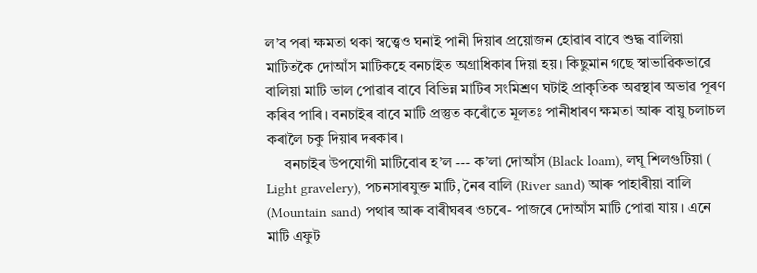ল’ব পৰা ক্ষমতা থকা স্বত্ত্বেও ঘনাই পানী দিয়াৰ প্রয়োজন হোৱাৰ বাবে শুদ্ধ বালিয়া মাটিতকৈ দোআঁস মাটিকহে বনচাইত অগ্রাধিকাৰ দিয়া হয়। কিছুমান গছে স্বাভাৱিকভাৱে বালিয়া মাটি ভাল পোৱাৰ বাবে বিভিন্ন মাটিৰ সংমিশ্রণ ঘটাই প্রাকৃতিক অৱস্থাৰ অভাৱ পূৰণ কৰিব পাৰি। বনচাইৰ বাবে মাটি প্রস্তুত কৰোঁতে মূলতঃ পানীধাৰণ ক্ষমতা আৰু বায়ু চলাচল কৰালৈ চকু দিয়াৰ দৰকাৰ।
     বনচাইৰ উপযোগী মাটিবোৰ হ’ল --- ক’লা দোআঁস (Black loam), লঘূ শিলগুটিয়া ( Light gravelery), পচনসাৰযুক্ত মাটি, নৈৰ বালি (River sand) আৰু পাহাৰীয়া বালি (Mountain sand) পথাৰ আৰু বাৰীঘৰৰ ওচৰে- পাজৰে দোআঁস মাটি পোৱা যায় । এনে মাটি এফুট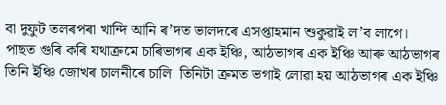বা দুফুট তলৰপৰা খান্দি আনি ৰ’দত ভালদৰে এসপ্তাহমান শুকুৱাই ল’ব লাগে। পাছত গুৰি কৰি যথাক্রমে চাৰিভাগৰ এক ইঞ্চি, আঠভাগৰ এক ইঞ্চি আৰু আঠভাগৰ তিনি ইঞ্চি জোখৰ চালনীৰে চালি  তিনিটা ক্রমত ভগাই লোৱা হয় আঠভাগৰ এক ইঞ্চি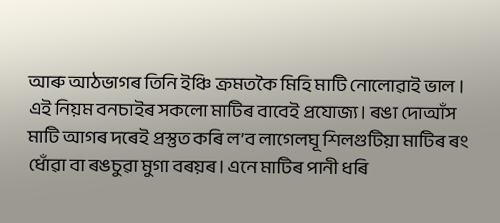আৰু আঠভাগৰ তিনি ইঞ্চি ক্রমতকৈ মিহি মাটি নোলোৱাই ভাল । এই নিয়ম বনচাইৰ সকলো মাটিৰ বাবেই প্রযোজ্য। ৰঙা দোআঁস মাটি আগৰ দৰেই প্রস্তুত কৰি ল’ব লাগেলঘূ শিলগুটিয়া মাটিৰ ৰং ধোঁৱা বা ৰঙচুৱা মুগা বৰয়ৰ। এনে মাটিৰ পানী ধৰি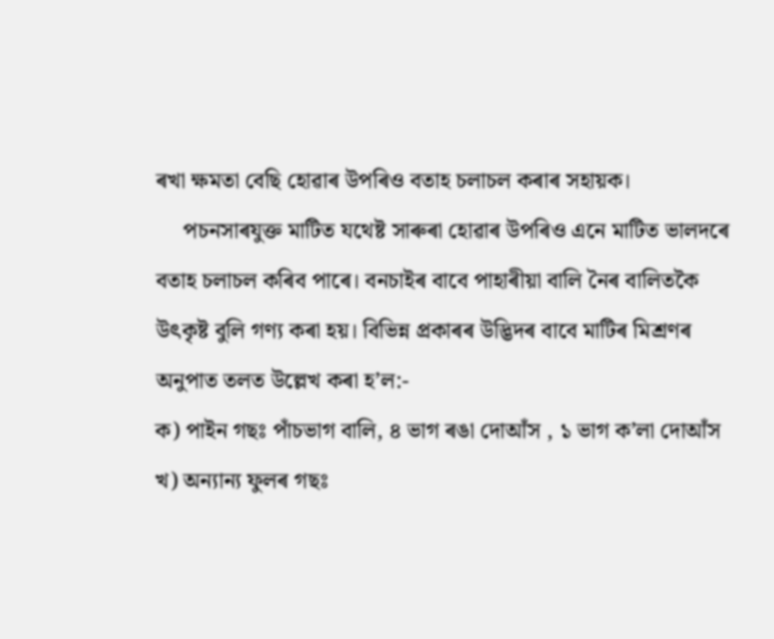ৰখা ক্ষমতা বেছি হোৱাৰ উপৰিও বতাহ চলাচল কৰাৰ সহায়ক।
     পচনসাৰযুক্ত মাটিত যথেষ্ট সাৰুৰা হোৱাৰ উপৰিও এনে মাটিত ভালদৰে বতাহ চলাচল কৰিব পাৰে। বনচাইৰ বাবে পাহাৰীয়া বালি নৈৰ বালিতকৈ উৎকৃষ্ট বুলি গণ্য কৰা হয়। বিভিন্ন প্রকাৰৰ উদ্ভিদৰ বাবে মাটিৰ মিশ্রণৰ অনুপাত তলত উল্লেখ কৰা হ’ল:-
ক) পাইন গছঃ পাঁচভাগ বালি, ৪ ভাগ ৰঙা দোআঁস , ১ ভাগ ক’লা দোআঁস
খ) অন্যান্য ফুলৰ গছঃ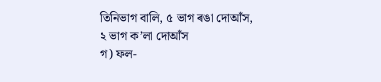তিনিভাগ বালি, ৫ ভাগ ৰঙা দোআঁস, ২ ভাগ ক’লা দোআঁস
গ) ফল-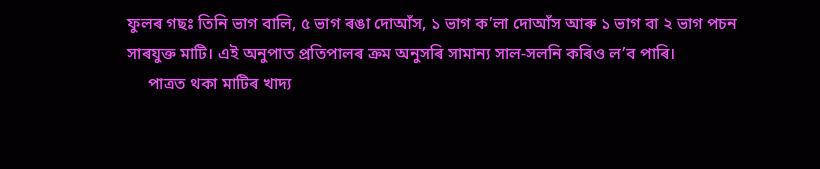ফুলৰ গছঃ তিনি ভাগ বালি, ৫ ভাগ ৰঙা দোআঁস, ১ ভাগ ক’লা দোআঁস আৰু ১ ভাগ বা ২ ভাগ পচন সাৰযুক্ত মাটি। এই অনুপাত প্রতিপালৰ ক্রম অনুসৰি সামান্য সাল-সলনি কৰিও ল’ব পাৰি।
     পাত্রত থকা মাটিৰ খাদ্য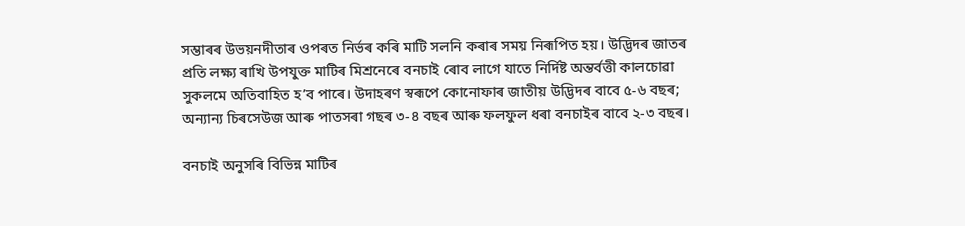সম্ভাৰৰ উভয়নদীতাৰ ওপৰত নির্ভৰ কৰি মাটি সলনি কৰাৰ সময় নিৰূপিত হয়। উদ্ভিদৰ জাতৰ প্রতি লক্ষ্য ৰাখি উপযুক্ত মাটিৰ মিশ্রনেৰে বনচাই ৰোব লাগে যাতে নির্দিষ্ট অন্তর্বত্তী কালচোৱা সুকলমে অতিবাহিত হ’ব পাৰে। উদাহৰণ স্বৰূপে কোনোফাৰ জাতীয় উদ্ভিদৰ বাবে ৫-৬ বছৰ; অন্যান্য চিৰসেউজ আৰু পাতসৰা গছৰ ৩-৪ বছৰ আৰু ফলফুল ধৰা বনচাইৰ বাবে ২-৩ বছৰ।

বনচাই অনুসৰি বিভিন্ন মাটিৰ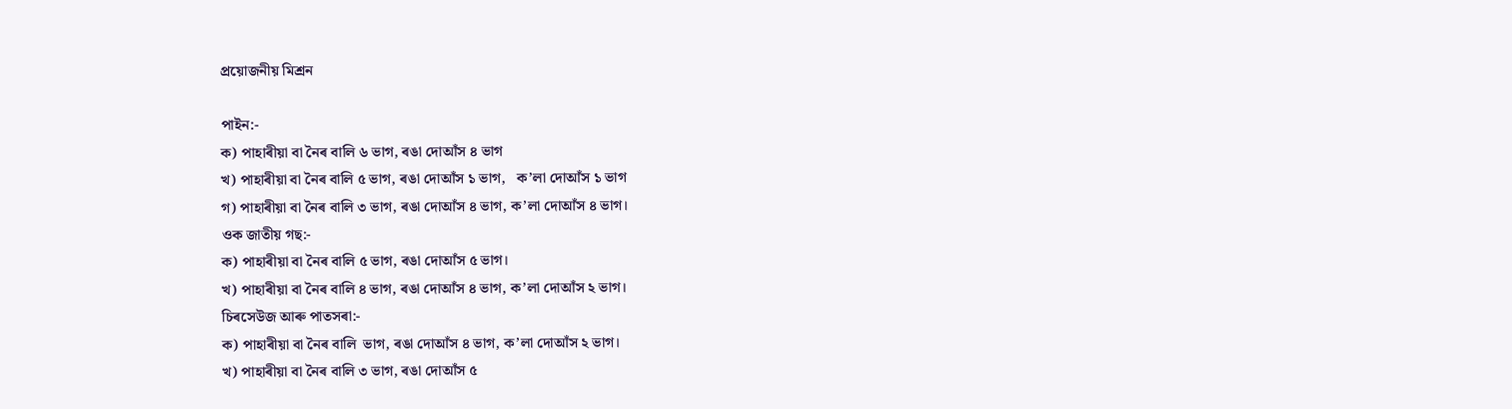প্রয়োজনীয় মিশ্রন

পাইন:-
ক) পাহাৰীয়া বা নৈৰ বালি ৬ ভাগ, ৰঙা দোআঁস ৪ ভাগ
খ) পাহাৰীয়া বা নৈৰ বালি ৫ ভাগ, ৰঙা দোআঁস ১ ভাগ,   ক’লা দোআঁস ১ ভাগ
গ) পাহাৰীয়া বা নৈৰ বালি ৩ ভাগ, ৰঙা দোআঁস ৪ ভাগ, ক’লা দোআঁস ৪ ভাগ।
ওক জাতীয় গছ:-
ক) পাহাৰীয়া বা নৈৰ বালি ৫ ভাগ, ৰঙা দোআঁস ৫ ভাগ।
খ) পাহাৰীয়া বা নৈৰ বালি ৪ ভাগ, ৰঙা দোআঁস ৪ ভাগ, ক’লা দোআঁস ২ ভাগ।
চিৰসেউজ আৰু পাতসৰা:-
ক) পাহাৰীয়া বা নৈৰ বালি  ভাগ, ৰঙা দোআঁস ৪ ভাগ, ক’লা দোআঁস ২ ভাগ।
খ) পাহাৰীয়া বা নৈৰ বালি ৩ ভাগ, ৰঙা দোআঁস ৫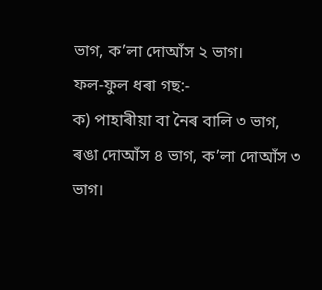ভাগ, ক’লা দোআঁস ২ ভাগ।
ফল-ফুল ধৰা গছ:-
ক) পাহাৰীয়া বা নৈৰ বালি ৩ ভাগ, ৰঙা দোআঁস ৪ ভাগ, ক’লা দোআঁস ৩ ভাগ।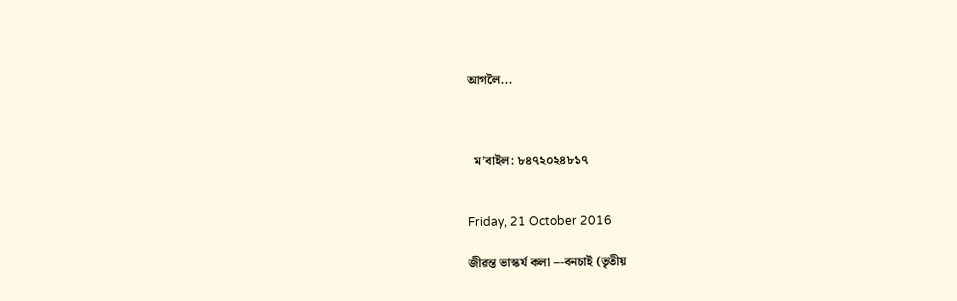আগলৈ...



  ম’বাইল: ৮৪৭২০২৪৮১৭


Friday, 21 October 2016

জীৱন্ত ভাস্কর্য কলা ---বনচাই (তৃতীয়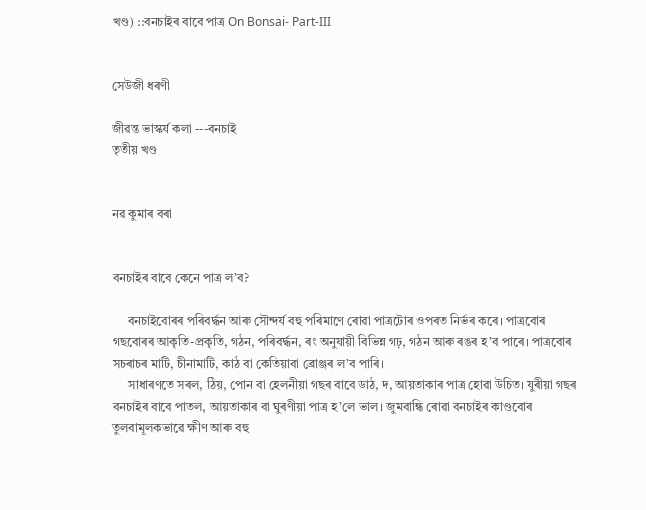খণ্ড) ::বনচাইৰ বাবে পাত্র On Bonsai- Part-III


সেউজী ধৰণী

জীৱন্ত ভাস্কর্য কলা ---বনচাই
তৃতীয় খণ্ড


নৱ কুমাৰ বৰা


বনচাইৰ বাবে কেনে পাত্র ল’ব?

     বনচাইবোৰৰ পৰিবর্দ্ধন আৰু সৌন্দর্য বহু পৰিমাণে ৰোৱা পাত্রটোৰ ওপৰত নির্ভৰ কৰে। পাত্রবোৰ গছবোৰৰ আকৃতি-প্রকৃতি, গঠন, পৰিবর্দ্ধন, ৰং অনুযায়ী বিভিন্ন গঢ়, গঠন আৰু ৰঙৰ হ’ব পাৰে। পাত্রবোৰ সচৰাচৰ মাটি, চীনামাটি, কাঠ বা কেতিয়াবা ব্রোঞ্জৰ ল’ব পাৰি।
     সাধাৰণতে সৰল, ঠিয়, পোন বা হেলনীয়া গছৰ বাবে ডাঠ, দ, আয়তাকাৰ পাত্র হোৱা উচিত। যুৰীয়া গছৰ বনচাইৰ বাবে পাতল, আয়তাকাৰ বা ঘুৰণীয়া পাত্র হ’লে ভাল। জুমবান্ধি ৰোৱা বনচাইৰ কাণ্ডবোৰ তুলবামূলকভাৱে ক্ষীণ আৰু বহু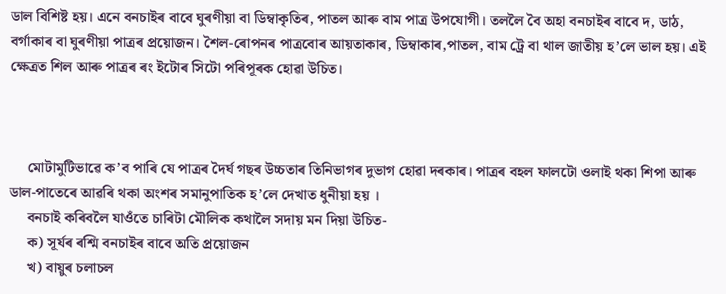ডাল বিশিষ্ট হয়। এনে বনচাইৰ বাবে ঘুৰণীয়া বা ডিম্বাকৃতিৰ, পাতল আৰু বাম পাত্র উপযোগী। তললৈ বৈ অহা বনচাইৰ বাবে দ, ডাঠ, বর্গাকাৰ বা ঘুৰণীয়া পাত্রৰ প্রয়োজন। শৈল-ৰোপনৰ পাত্রবোৰ আয়তাকাৰ, ডিম্বাকাৰ,পাতল, বাম ট্রে বা থাল জাতীয় হ’লে ভাল হয়। এই ক্ষেত্রত শিল আৰু পাত্রৰ ৰং ইটোৰ সিটো পৰিপূৰক হোৱা উচিত।



     মোটামুটিভাৱে ক’ব পাৰি যে পাত্রৰ দৈর্ঘ গছৰ উচ্চতাৰ তিনিভাগৰ দুভাগ হোৱা দৰকাৰ। পাত্রৰ বহল ফালটো ওলাই থকা শিপা আৰু ডাল-পাতেৰে আৱৰি থকা অংশৰ সমানুপাতিক হ’লে দেখাত ধুনীয়া হয় ।
     বনচাই কৰিবলৈ যাওঁতে চাৰিটা মৌলিক কথালৈ সদায় মন দিয়া উচিত-
     ক) সূর্যৰ ৰশ্মি বনচাইৰ বাবে অতি প্রয়োজন
     খ) বায়ুৰ চলাচল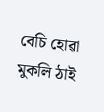বেচি হোৱা মুকলি ঠাই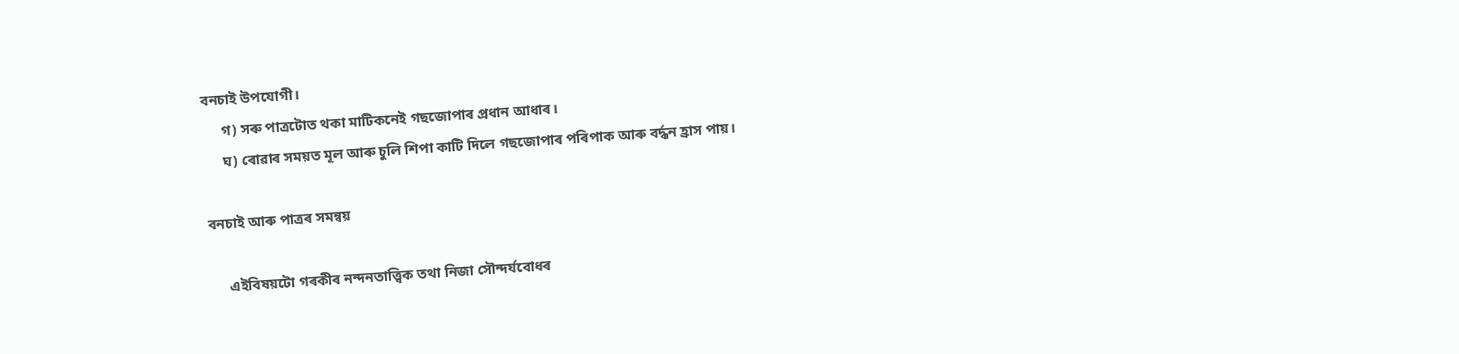বনচাই উপযোগী।
     গ) সৰু পাত্রটোত থকা মাটিকনেই গছজোপাৰ প্রধান আধাৰ।
     ঘ) ৰোৱাৰ সময়ত মূল আৰু চুলি শিপা কাটি দিলে গছজোপাৰ পৰিপাক আৰু বর্দ্ধন হ্রাস পায়।

বনচাই আৰু পাত্রৰ সমন্বয়

     এইবিষয়টো গৰকীৰ নন্দনতাত্ত্বিক তথা নিজা সৌন্দর্যবোধৰ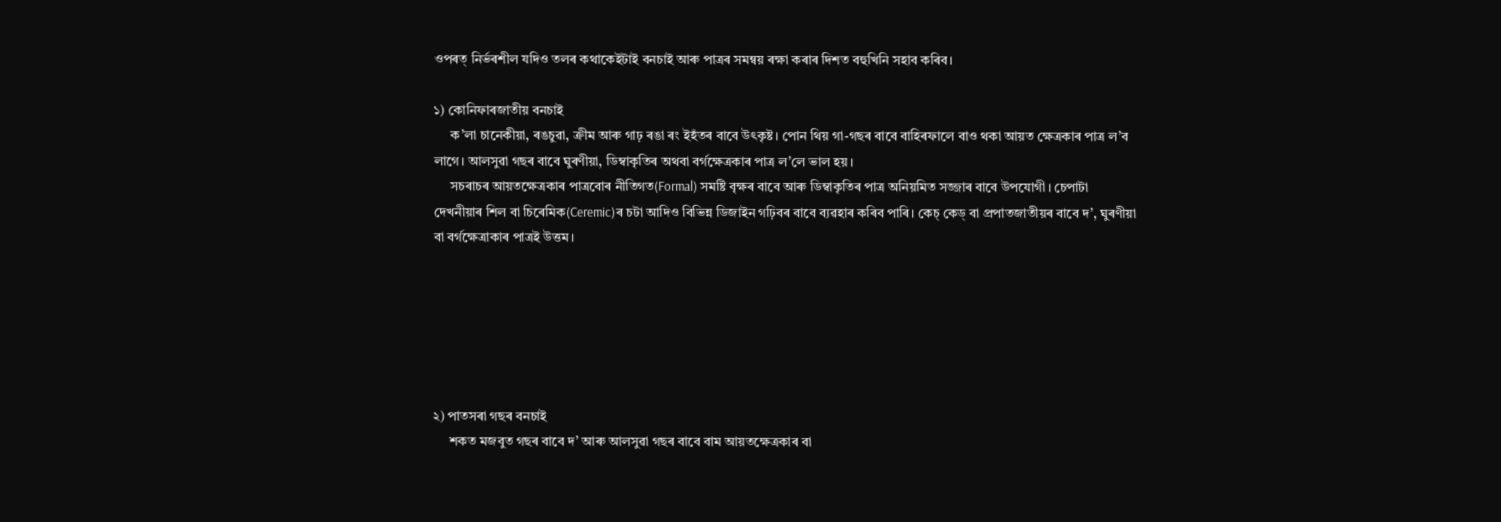ওপৰত্ নির্ভৰশীল যদিও তলৰ কথাকেইটাই বনচাই আৰু পাত্রৰ সমন্বয় ৰক্ষা কৰাৰ দিশত বহুখিনি সহাব কৰিব।

১) কোনিফাৰজাতীয় বনচাই
     ক’লা চানেকীয়া, ৰঙচুৱা, ক্রীম আৰু গাঢ় ৰঙা ৰং ইহঁতৰ বাবে উৎকৃষ্ট। পোন থিয় গা-গছৰ বাবে বাহিৰফালে বাও থকা আয়ত ক্ষেত্রকাৰ পাত্র ল’ব লাগে। আলসুৱা গছৰ বাবে ঘুৰণীয়া, ডিম্বাকৃতিৰ অথবা বর্গক্ষেত্রকাৰ পাত্র ল’লে ভাল হয়।
     সচৰাচৰ আয়তক্ষেত্রকাৰ পাত্রবোৰ নীতিগত(Formal) সমষ্টি বৃক্ষৰ বাবে আৰু ডিম্বাকৃতিৰ পাত্র অনিয়মিত সজ্জাৰ বাবে উপযোগী। চেপাটা দেখনীয়াৰ শিল বা চিৰেমিক(Ceremic)ৰ চটা আদিও বিভিন্ন ডিজাইন গঢ়িবৰ বাবে ব্যৱহাৰ কৰিব পাৰি। কেচ্ কেড্ বা প্রপাতজাতীয়ৰ বাবে দ’, ঘুৰণীয়া বা বর্গক্ষেত্রাকাৰ পাত্রই উত্তম।






২) পাতসৰা গছৰ বনচাই
     শকত মজবুত গছৰ বাবে দ’ আৰু আলসুৱা গছৰ বাবে বাম আয়তক্ষেত্রকাৰ বা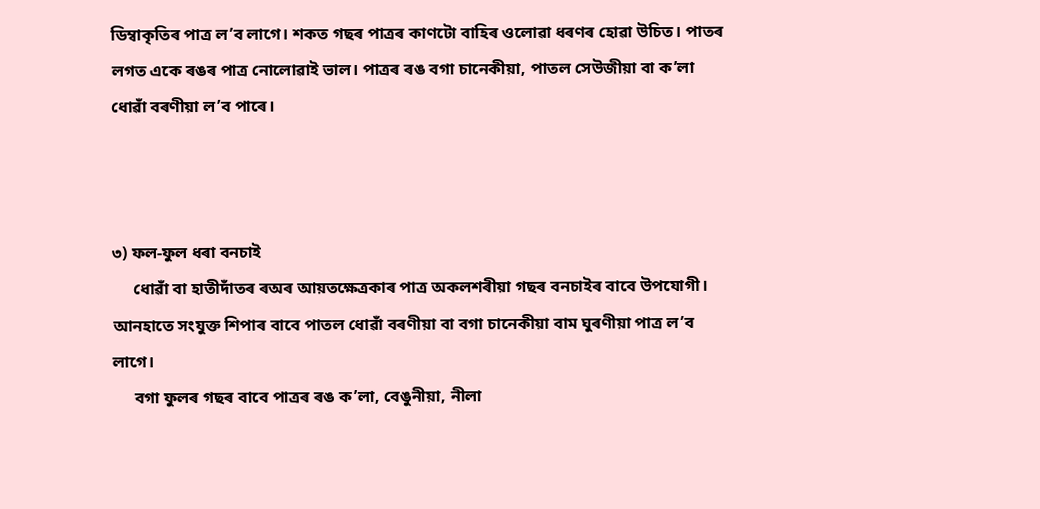ডিম্বাকৃতিৰ পাত্র ল’ব লাগে। শকত গছৰ পাত্রৰ কাণটো বাহিৰ ওলোৱা ধৰণৰ হোৱা উচিত। পাতৰ লগত একে ৰঙৰ পাত্র নোলোৱাই ভাল। পাত্রৰ ৰঙ বগা চানেকীয়া, পাতল সেউজীয়া বা ক’লা ধোৱাঁ বৰণীয়া ল’ব পাৰে।



৩) ফল-ফুল ধৰা বনচাই
     ধোৱাঁ বা হাতীদাঁতৰ ৰঅৰ আয়তক্ষেত্রকাৰ পাত্র অকলশৰীয়া গছৰ বনচাইৰ বাবে উপযোগী। আনহাতে সংযুক্ত শিপাৰ বাবে পাতল ধোৱাঁ বৰণীয়া বা বগা চানেকীয়া বাম ঘুৰণীয়া পাত্র ল’ব লাগে।
     বগা ফুলৰ গছৰ বাবে পাত্রৰ ৰঙ ক’লা, বেঙুনীয়া, নীলা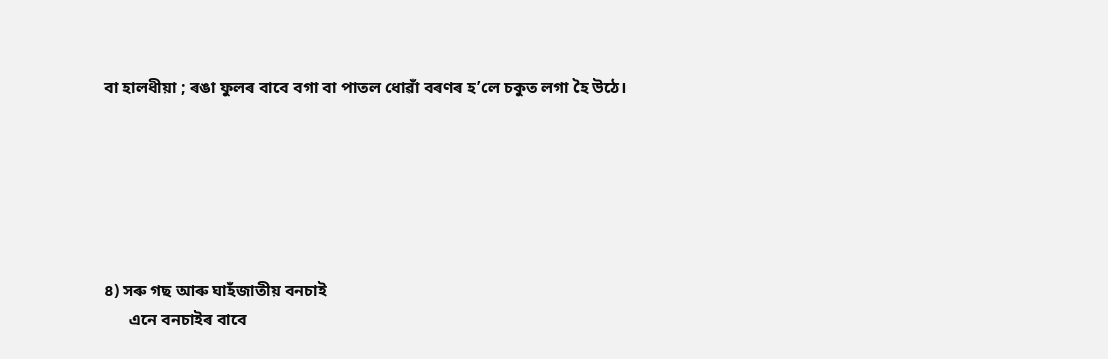বা হালধীয়া ; ৰঙা ফুলৰ বাবে বগা বা পাতল ধোৱাঁ বৰণৰ হ’লে চকুত লগা হৈ উঠে।






৪) সৰু গছ আৰু ঘাহঁজাতীয় বনচাই
      এনে বনচাইৰ বাবে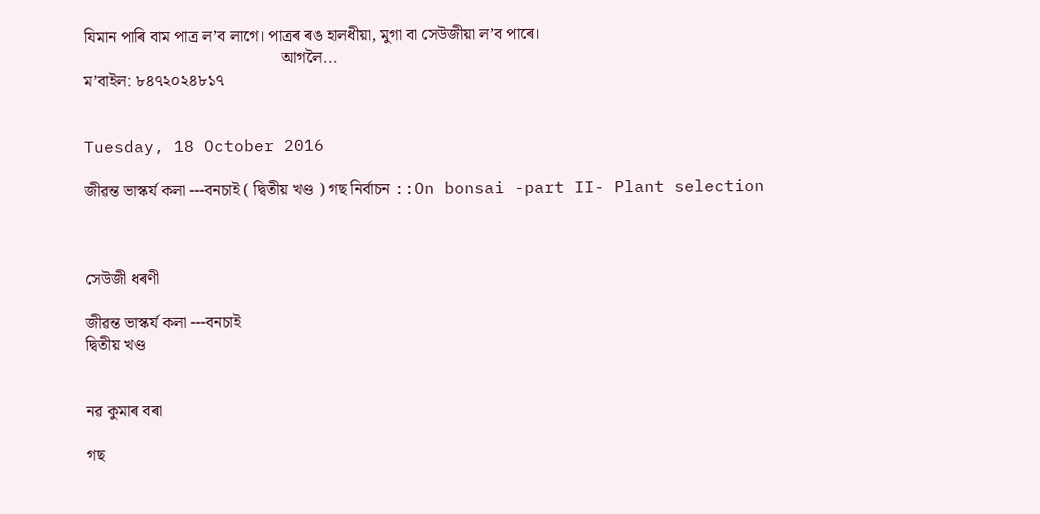যিমান পাৰি বাম পাত্র ল’ব লাগে। পাত্রৰ ৰঙ হালধীয়া, মুগা বা সেউজীয়া ল’ব পাৰে।
                                                আগলৈ...
ম’বাইল: ৮৪৭২০২৪৮১৭


Tuesday, 18 October 2016

জীৱন্ত ভাস্কর্য কলা ---বনচাই ( দ্বিতীয় খণ্ড ) গছ নির্বাচন ::On bonsai -part II- Plant selection



সেউজী ধৰণী

জীৱন্ত ভাস্কর্য কলা ---বনচাই
দ্বিতীয় খণ্ড


নৱ কুমাৰ বৰা

গছ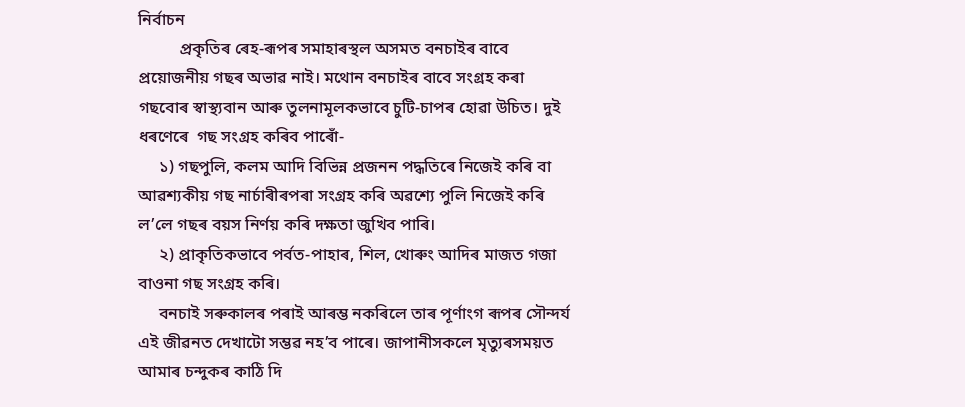নির্বাচন
          প্রকৃতিৰ ৰেহ-ৰূপৰ সমাহাৰস্থল অসমত বনচাইৰ বাবে প্রয়োজনীয় গছৰ অভাৱ নাই। মথোন বনচাইৰ বাবে সংগ্রহ কৰা গছবোৰ স্বাস্থ্যবান আৰু তুলনামূলকভাবে চুটি-চাপৰ হোৱা উচিত। দুই ধৰণেৰে  গছ সংগ্রহ কৰিব পাৰোঁ-
     ১) গছপুলি, কলম আদি বিভিন্ন প্রজনন পদ্ধতিৰে নিজেই কৰি বা আৱশ্যকীয় গছ নার্চাৰীৰপৰা সংগ্রহ কৰি অৱশ্যে পুলি নিজেই কৰি ল’লে গছৰ বয়স নির্ণয় কৰি দক্ষতা জুখিব পাৰি।
     ২) প্রাকৃতিকভাবে পর্বত-পাহাৰ, শিল, খোৰুং আদিৰ মাজত গজা বাওনা গছ সংগ্রহ কৰি।
     বনচাই সৰুকালৰ পৰাই আৰম্ভ নকৰিলে তাৰ পূর্ণাংগ ৰূপৰ সৌন্দর্য এই জীৱনত দেখাটো সম্ভৱ নহ’ব পাৰে। জাপানীসকলে মৃত্যুৰসময়ত আমাৰ চন্দুকৰ কাঠি দি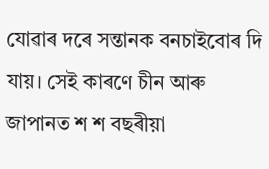যোৱাৰ দৰে সন্তানক বনচাইবোৰ দি যায়। সেই কাৰণে চীন আৰু জাপানত শ শ বছৰীয়া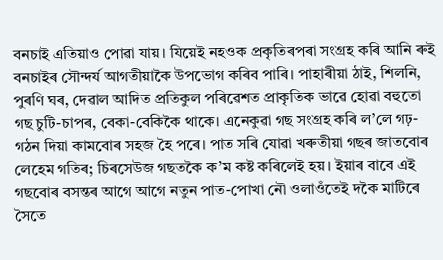বনচাই এতিয়াও পোৱা যায়। যিয়েই নহওক প্রকৃতিৰপৰা সংগ্রহ কৰি আনি ৰুই বনচাইৰ সৌন্দর্য আগতীয়াকৈ উপভোগ কৰিব পাৰি। পাহাৰীয়া ঠাই, শিলনি, পুৰণি ঘৰ, দেৱাল আদিত প্রতিকুল পৰিৱেশত প্রাকৃতিক ভাৱে হোৱা বহুতো গছ চুটি-চাপৰ, বেকা-বেকিকৈ থাকে। এনেকুৱা গছ সংগ্রহ কৰি ল’লে গঢ়-গঠন দিয়া কামবোৰ সহজ হৈ পৰে। পাত সৰি যোৱা খৰুতীয়া গছৰ জাতবোৰ লেহেম গতিৰ; চিৰসেউজ গছতকৈ ক’ম কষ্ট কৰিলেই হয়। ইয়াৰ বাবে এই গছবোৰ বসন্তৰ আগে আগে নতুন পাত-পোখা নৌ ওলাওঁতেই দকৈ মাটিৰে সৈতে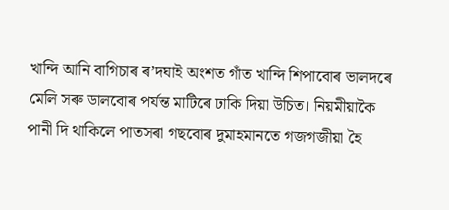খান্দি আনি বাগিচাৰ ৰ’দঘাই অংশত গাঁত খান্দি শিপাবোৰ ভালদৰে মেলি সৰু ডালবোৰ পর্যন্ত মাটিৰে ঢাকি দিয়া উচিত। নিয়মীয়াকৈ পানী দি থাকিলে পাতসৰা গছবোৰ দুমাহমানতে গজগজীয়া হৈ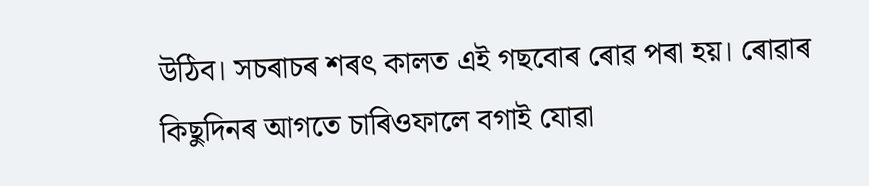উঠিব। সচৰাচৰ শৰৎ কালত এই গছবোৰ ৰোৱ পৰা হয়। ৰোৱাৰ কিছুদিনৰ আগতে চাৰিওফালে বগাই যোৱা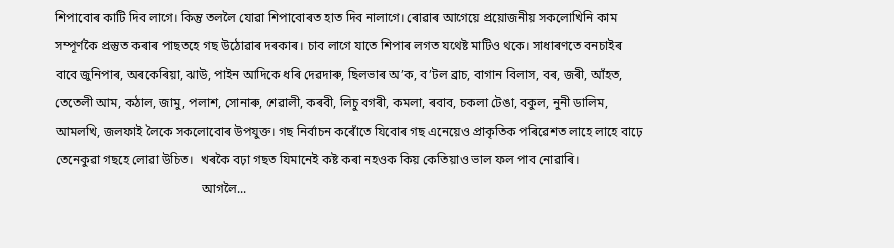শিপাবোৰ কাটি দিব লাগে। কিন্তু তললৈ যোৱা শিপাবোৰত হাত দিব নালাগে। ৰোৱাৰ আগেয়ে প্রয়োজনীয় সকলোখিনি কাম সম্পূর্ণকৈ প্রস্তুত কৰাৰ পাছতহে গছ উঠোৱাৰ দৰকাৰ। চাব লাগে যাতে শিপাৰ লগত যথেষ্ট মাটিও থকে। সাধাৰণতে বনচাইৰ বাবে জুনিপাৰ, অৰকেৰিয়া, ঝাউ, পাইন আদিকে ধৰি দেৱদাৰু, ছিলভাৰ অ’ক, ব’টল ব্রাচ, বাগান বিলাস, বৰ, জৰী, আঁহত, তেতেলী আম, কঠাল, জামু, পলাশ, সোনাৰু, শেৱালী, কৰবী, লিচু বগৰী, কমলা, ৰবাব, চকলা টেঙা, বকুল, নুনী ডালিম, আমলখি, জলফাই লৈকে সকলোবোৰ উপযুক্ত। গছ নির্বাচন কৰোঁতে যিবোৰ গছ এনেয়েও প্রাকৃতিক পৰিৱেশত লাহে লাহে বাঢ়ে তেনেকুৱা গছহে লোৱা উচিত।  খৰকৈ বঢ়া গছত যিমানেই কষ্ট কৰা নহওক কিয় কেতিয়াও ভাল ফল পাব নোৱাৰি।
                                               আগলৈ...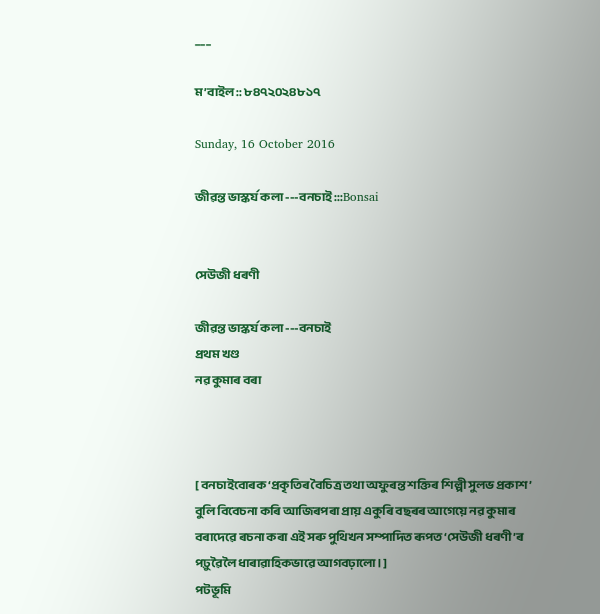___

ম’বাইল:: ৮৪৭২০২৪৮১৭

Sunday, 16 October 2016

জীৱন্ত ভাস্কর্য কলা ---বনচাই:::Bonsai


সেউজী ধৰণী

জীৱন্ত ভাস্কর্য কলা ---বনচাই
প্রথম খণ্ড
নৱ কুমাৰ বৰা



[ বনচাইবোৰক ‘প্রকৃতিৰ বৈচিত্র তথা অফুৰন্ত শক্তিৰ শিল্পী সুলভ প্রকাশ’ বুলি বিবেচনা কৰি আজিৰপৰা প্রায় একুৰি বছৰৰ আগেয়ে নৱ কুমাৰ বৰাদেৱে ৰচনা কৰা এই সৰু পুথিখন সম্পাদিত ৰূপত ‘সেউজী ধৰণী’ৰ পঢ়ুৱৈলৈ ধাৰাৱাহিকভাৱে আগবঢ়ালো। ]
পটভূমি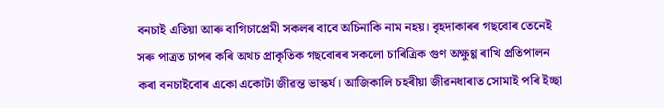বনচাই এতিয়া আৰু বাগিচাপ্রেমী সকলৰ বাবে অচিনাকি নাম নহয়। বৃহদাকাৰৰ গছবোৰ তেনেই সৰু পাত্রত চাপৰ কৰি অথচ প্রাকৃতিক গছবোৰৰ সকলো চাৰিত্রিক গুণ অক্ষুণ্ণ ৰাখি প্রতিপালন কৰা বনচাইবোৰ একো একোটা জীৱন্ত ভাস্কর্য। আজিকালি চহৰীয়া জীৱনধাৰাত সোমাই পৰি ইচ্ছা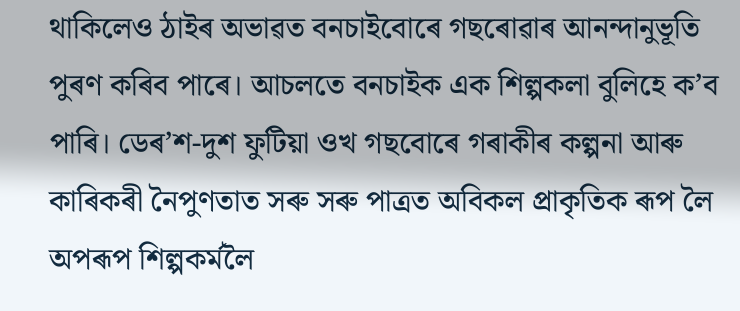থাকিলেও ঠাইৰ অভাৱত বনচাইবোৰে গছৰোৱাৰ আনন্দানুভূতি পুৰণ কৰিব পাৰে। আচলতে বনচাইক এক শিল্পকলা বুলিহে ক’ব পাৰি। ডেৰ’শ-দুশ ফুটিয়া ওখ গছবোৰে গৰাকীৰ কল্পনা আৰু কাৰিকৰী নৈপুণতাত সৰু সৰু পাত্রত অবিকল প্রাকৃতিক ৰূপ লৈ অপৰূপ শিল্পকর্মলৈ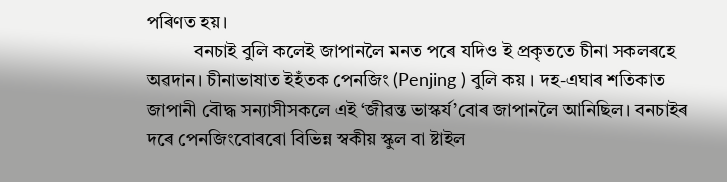পৰিণত হয়।
          বনচাই বুলি কলেই জাপানলৈ মনত পৰে যদিও ই প্রকৃততে চীনা সকলৰহে অৱদান। চীনাভাষাত ইহঁতক পেনজিং (Penjing ) বুলি কয় । দহ-এঘাৰ শতিকাত জাপানী বৌদ্ধ সন্যাসীসকলে এই ‘জীৱন্ত ভাস্কর্য’বোৰ জাপানলৈ আনিছিল। বনচাইৰ দৰে পেনজিংবোৰৰো বিভিন্ন স্বকীয় স্কুল বা ষ্টাইল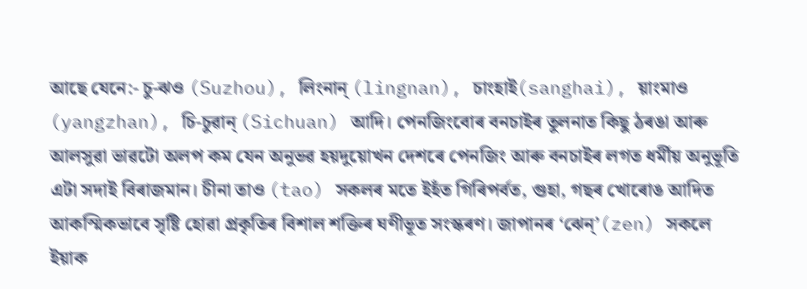আছে যেনে:- চু-ঝও (Suzhou), লিংনান্ (lingnan), চাংহাই(sanghai), য়াংমাও (yangzhan), চি-চুৱান্ (Sichuan) আদি। পেনজিংবোৰ বনচাইৰ তুলনাত কিছু ঠৰঙা আৰু আলসুৱা ভাৱটো অলপ কম যেন অনুভৱ হয়দুয়োখন দেশৰে পেনজিং আৰু বনচাইৰ লগত ধর্মীয় অনুভূতি এটা সদাই বিৰাজমান। চীনা তাও (tao) সকলৰ মতে ইহঁত গিৰিপর্বত, গুহা, গছৰ খোৰোঙ আদিত আকস্মিকভাবে সৃষ্টি হোৱা প্রকৃতিৰ বিশাল শক্তিৰ ঘণীভূত সংস্কৰণ। জাপানৰ ‘ঝেন্’(zen) সকলে ইয়াক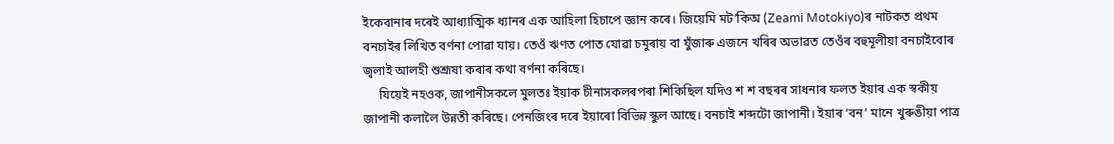ইকেবানাৰ দৰেই আধ্যাত্মিক ধ্যানৰ এক আহিলা হিচাপে জ্ঞান কৰে। জিয়েমি মট’কিঅ (Zeami Motokiyo)ৰ নাটকত প্রথম বনচাইৰ লিখিত বর্ণনা পোৱা যায়। তেওঁ ঋণত পোত যোৱা চমুৰায় বা যুঁজাৰু এজনে খৰিৰ অভাৱত তেওঁৰ বহুমূলীয়া বনচাইবোৰ জ্বলাই আলহী শুশ্রূষা কৰাৰ কথা বর্ণনা কৰিছে।
     যিয়েই নহওক, জাপানীসকলে মুলতঃ ইয়াক চীনাসকলৰপৰা শিকিছিল যদিও শ শ বছৰৰ সাধনাৰ ফলত ইয়াৰ এক স্বকীয় জাপানী কলালৈ উন্নতী কৰিছে। পেনজিংৰ দৰে ইয়াৰো বিভিন্ন স্কুল আছে। বনচাই শব্দটো জাপানী। ইয়াৰ ‘বন’ মানে খুৰুঙীয়া পাত্র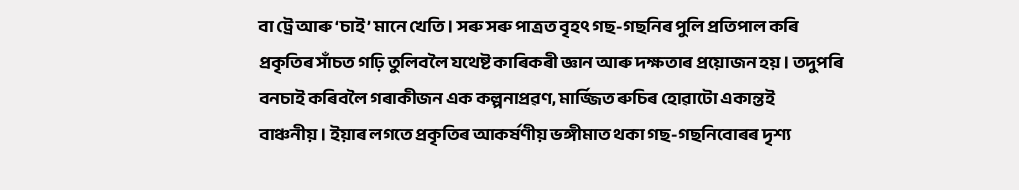বা ট্রে আৰু ‘চাই’ মানে খেতি। সৰু সৰু পাত্রত বৃহৎ গছ-গছনিৰ পুলি প্রতিপাল কৰি প্রকৃতিৰ সাঁচত গঢ়ি তুলিবলৈ যথেষ্ট কাৰিকৰী জ্ঞান আৰু দক্ষতাৰ প্রয়োজন হয়। তদুপৰি বনচাই কৰিবলৈ গৰাকীজন এক কল্পনাপ্রৱণ, মার্জ্জিত ৰুচিৰ হোৱাটো একান্তই বাঞ্চনীয়। ইয়াৰ লগতে প্রকৃতিৰ আকর্ষণীয় ভঙ্গীমাত থকা গছ-গছনিবোৰৰ দৃশ্য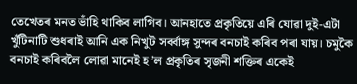তেখেতৰ মনত ভাঁহি থাকিব লাগিব। আনহাতে প্রকৃতিয়ে এৰি যোৱা দুই-এটা খুঁটিনাটি শুধৰাই আনি এক নিখুট সর্ব্বাঙ্গ সুন্দৰ বনচাই কৰিব পৰা যায়। চমুকৈ বনচাই কৰিবলৈ লোৱা মানেই হ’ল প্রকৃতিৰ সৃজনী শক্তিৰ একেই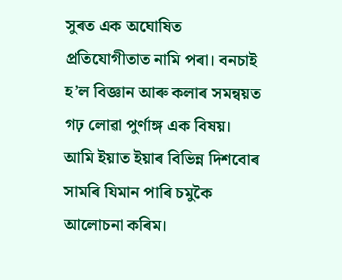সুৰত এক অঘোষিত প্রতিযোগীতাত নামি পৰা। বনচাই হ’ল বিজ্ঞান আৰু কলাৰ সমন্বয়ত গঢ় লোৱা পুর্ণাঙ্গ এক বিষয়। আমি ইয়াত ইয়াৰ বিভিন্ন দিশবোৰ সামৰি যিমান পাৰি চমুকৈ আলোচনা কৰিম।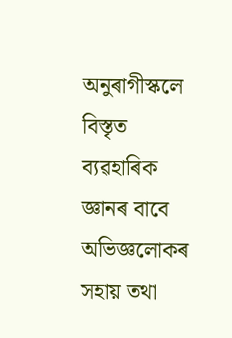অনুৰাগীস্কলে বিস্তৃত ব্যৱহাৰিক জ্ঞানৰ বাবে অভিজ্ঞলোকৰ সহায় তথা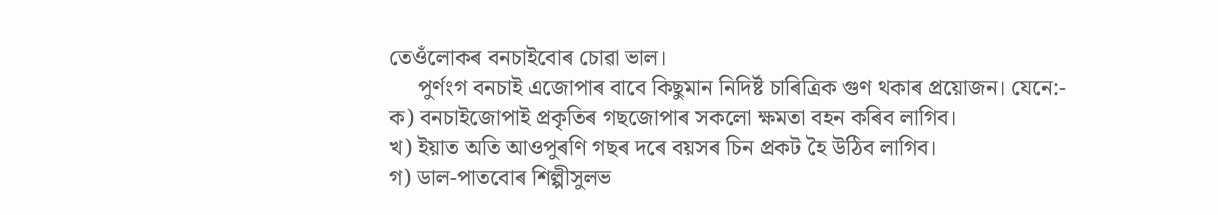তেওঁলোকৰ বনচাইবোৰ চোৱা ভাল।
     পুর্ণংগ বনচাই এজোপাৰ বাবে কিছুমান নিদির্ষ্ট চাৰিত্রিক গুণ থকাৰ প্রয়োজন। যেনে:-
ক) বনচাইজোপাই প্রকৃতিৰ গছজোপাৰ সকলো ক্ষমতা বহন কৰিব লাগিব।
খ) ইয়াত অতি আওপুৰণি গছৰ দৰে বয়সৰ চিন প্রকট হৈ উঠিব লাগিব।
গ) ডাল-পাতবোৰ শিল্পীসুলভ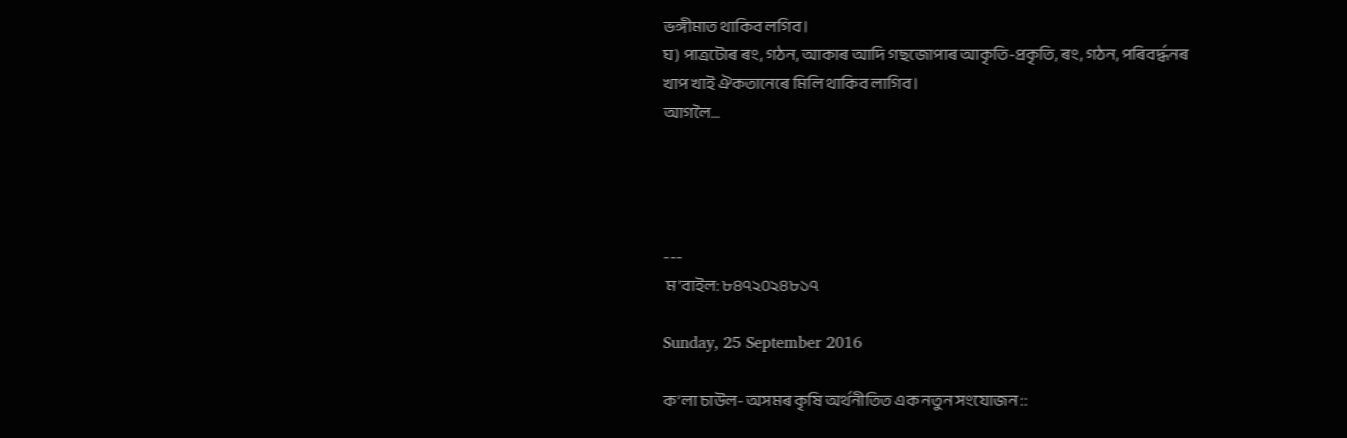ভঙ্গীমাত থাকিব লগিব।
ঘ) পাত্রটোৰ ৰং, গঠন, আকাৰ আদি গছজোপাৰ আকৃতি-প্রকৃতি, ৰং, গঠন, পৰিবর্দ্ধনৰ খাপ খাই ঐকতানেৰে মিলি থাকিব লাগিব।
আগলৈ...




---
 ম'বাইল: ৮৪৭২০২৪৮১৭

Sunday, 25 September 2016

ক’লা চাউল- অসমৰ কৃষি অর্থনীতিত এক নতুন সংযোজন ::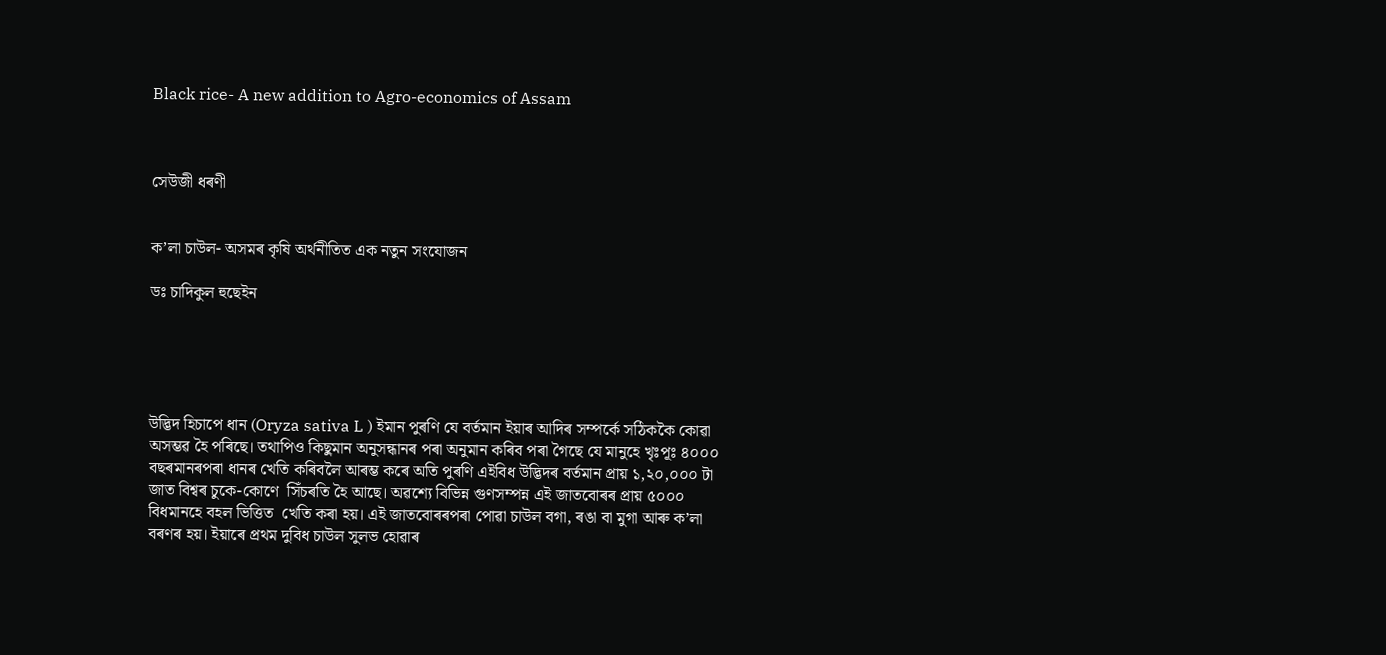Black rice- A new addition to Agro-economics of Assam



সেউজী ধৰণী


ক’লা চাউল- অসমৰ কৃষি অর্থনীতিত এক নতুন সংযোজন

ডঃ চাদিকুল হুছেইন





উদ্ভিদ হিচাপে ধান (Oryza sativa L ) ইমান পুৰণি যে বর্তমান ইয়াৰ আদিৰ সম্পর্কে সঠিককৈ কোৱা অসম্ভৱ হৈ পৰিছে। তথাপিও কিছুমান অনুসন্ধানৰ পৰা অনুমান কৰিব পৰা গৈছে যে মানুহে খৃঃপূঃ ৪০০০ বছৰমানৰপৰা ধানৰ খেতি কৰিবলৈ আৰম্ভ কৰে অতি পুৰণি এইবিধ উদ্ভিদৰ বর্তমান প্রায় ১,২০,০০০ টা জাত বিশ্বৰ চুকে-কোণে  সিঁচৰতি হৈ আছে। অৱশ্যে বিভিন্ন গুণসম্পন্ন এই জাতবোৰৰ প্রায় ৫০০০ বিধমানহে বহল ভিত্তিত  খেতি কৰা হয়। এই জাতবোৰৰপৰা পোৱা চাউল বগা, ৰঙা বা মুগা আৰু ক’লা বৰণৰ হয়। ইয়াৰে প্রথম দুবিধ চাউল সুলভ হোৱাৰ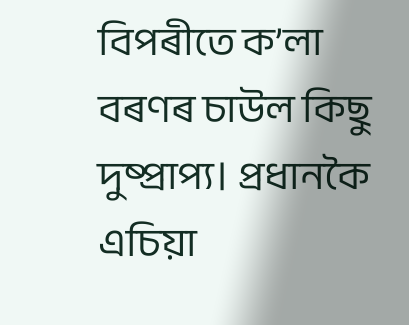বিপৰীতে ক’লা বৰণৰ চাউল কিছু দুষ্প্রাপ্য। প্রধানকৈ এচিয়া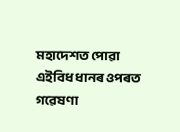মহাদেশত পোৱা এইবিধ ধানৰ ওপৰত গৱেষণা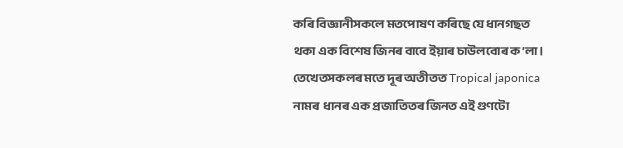কৰি বিজ্ঞানীসকলে মতপোষণ কৰিছে যে ধানগছত থকা এক বিশেষ জিনৰ বাবে ইয়াৰ চাউলবোৰ ক’লা। তেখেতসকলৰ মতে দূৰ অতীতত Tropical japonica   নামৰ  ধানৰ এক প্রজাতিতৰ জিনত এই গুণটো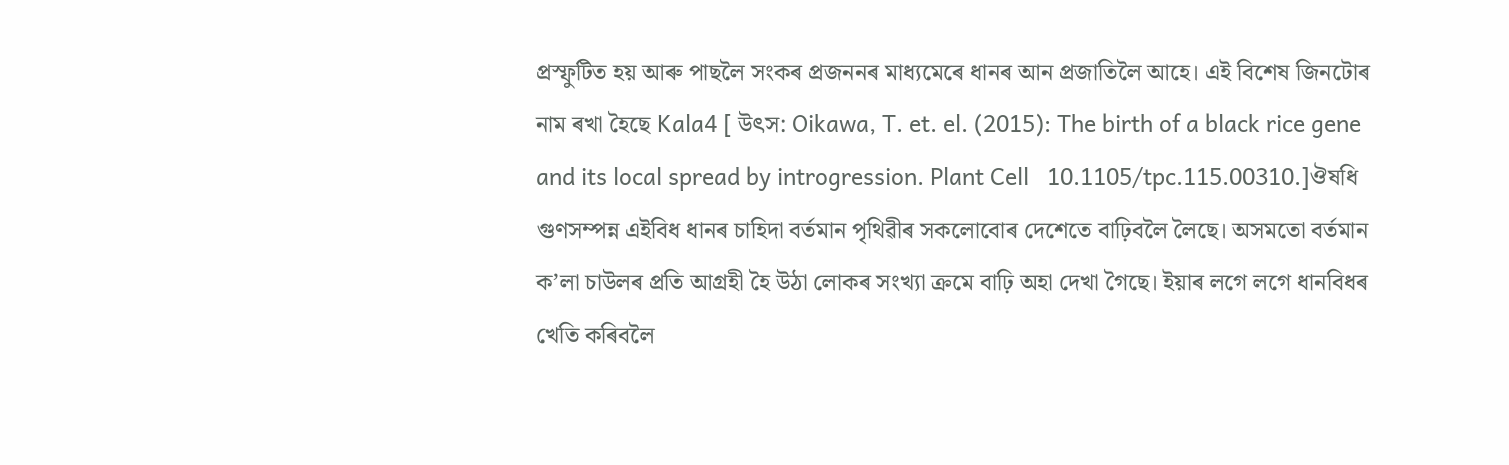প্রস্ফুটিত হয় আৰু পাছলৈ সংকৰ প্রজননৰ মাধ্যমেৰে ধানৰ আন প্রজাতিলৈ আহে। এই বিশেষ জিনটোৰ নাম ৰখা হৈছে Kala4 [ উৎস: Oikawa, T. et. el. (2015): The birth of a black rice gene and its local spread by introgression. Plant Cell   10.1105/tpc.115.00310.]ঔষধি গুণসম্পন্ন এইবিধ ধানৰ চাহিদা বর্তমান পৃথিৱীৰ সকলোবোৰ দেশেতে বাঢ়িবলৈ লৈছে। অসমতো বর্তমান ক’লা চাউলৰ প্রতি আগ্রহী হৈ উঠা লোকৰ সংখ্যা ক্রমে বাঢ়ি অহা দেখা গৈছে। ইয়াৰ লগে লগে ধানবিধৰ খেতি কৰিবলৈ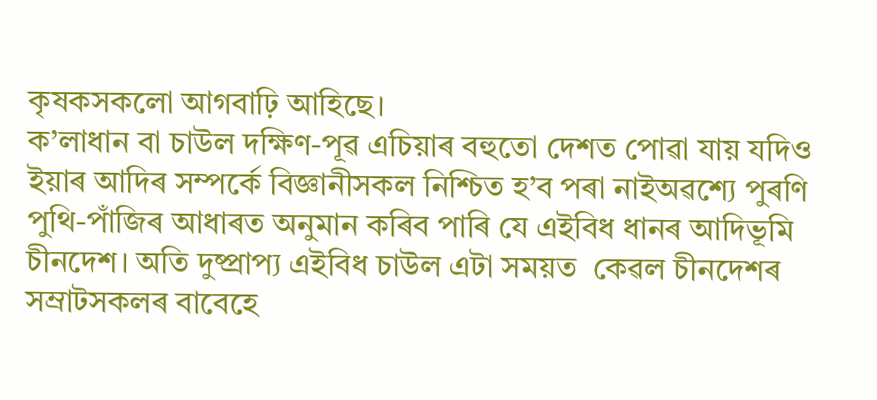কৃষকসকলো আগবাঢ়ি আহিছে।
ক’লাধান বা চাউল দক্ষিণ-পূৱ এচিয়াৰ বহুতো দেশত পোৱা যায় যদিও ইয়াৰ আদিৰ সম্পর্কে বিজ্ঞানীসকল নিশ্চিত হ’ব পৰা নাইঅৱশ্যে পুৰণি পুথি-পাঁজিৰ আধাৰত অনুমান কৰিব পাৰি যে এইবিধ ধানৰ আদিভূমি চীনদেশ। অতি দুষ্প্রাপ্য এইবিধ চাউল এটা সময়ত  কেৱল চীনদেশৰ সম্রাটসকলৰ বাবেহে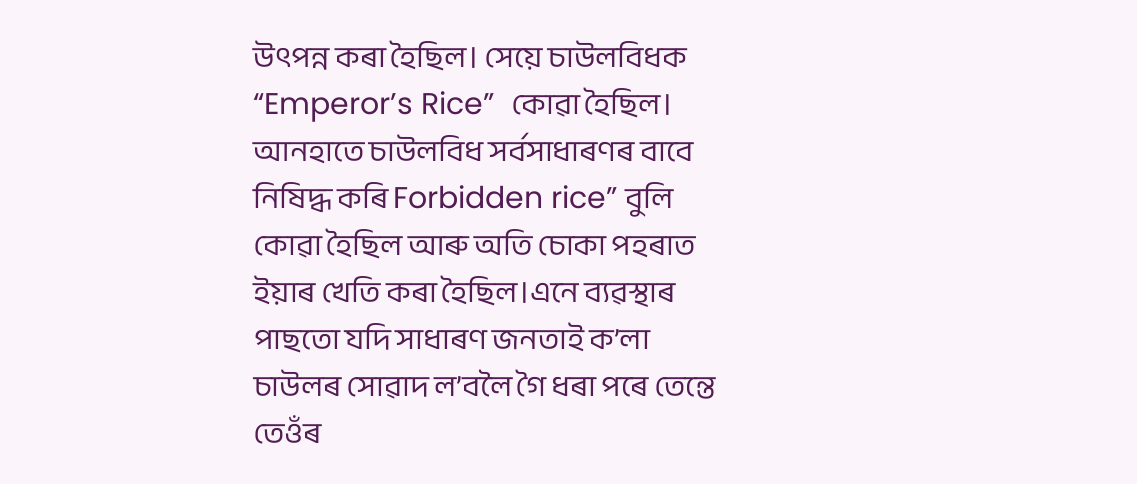উৎপন্ন কৰা হৈছিল। সেয়ে চাউলবিধক  “Emperor’s Rice”  কোৱা হৈছিল। আনহাতে চাউলবিধ সর্বসাধাৰণৰ বাবে নিষিদ্ধ কৰি Forbidden rice” বুলি কোৱা হৈছিল আৰু অতি চোকা পহৰাত ইয়াৰ খেতি কৰা হৈছিল।এনে ব্যৱস্থাৰ পাছতো যদি সাধাৰণ জনতাই ক’লা চাউলৰ সোৱাদ ল’বলৈ গৈ ধৰা পৰে তেন্তে তেওঁৰ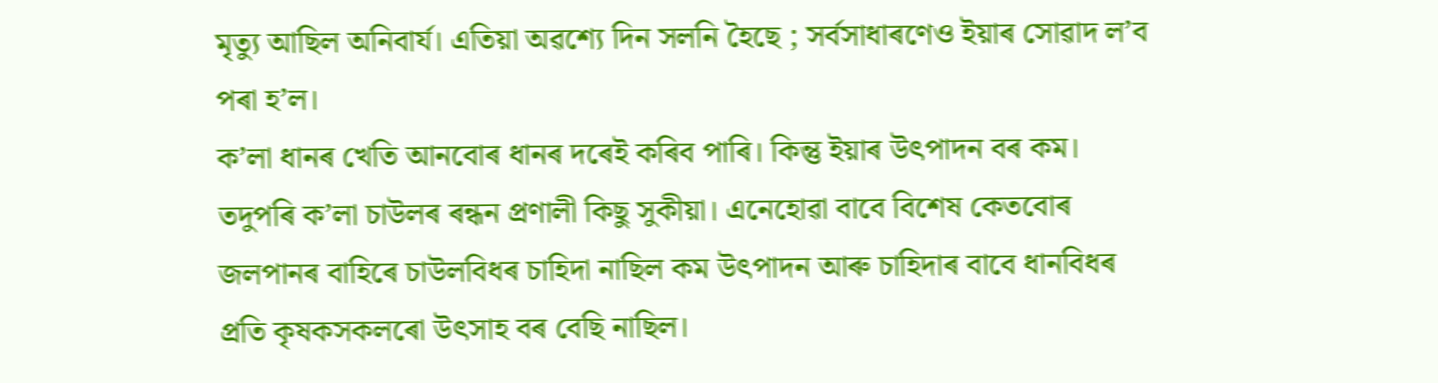মৃত্যু আছিল অনিবার্য। এতিয়া অৱশ্যে দিন সলনি হৈছে ; সর্বসাধাৰণেও ইয়াৰ সোৱাদ ল’ব পৰা হ’ল।
ক’লা ধানৰ খেতি আনবোৰ ধানৰ দৰেই কৰিব পাৰি। কিন্তু ইয়াৰ উৎপাদন বৰ কম। তদুপৰি ক’লা চাউলৰ ৰন্ধন প্রণালী কিছু সুকীয়া। এনেহোৱা বাবে বিশেষ কেতবোৰ জলপানৰ বাহিৰে চাউলবিধৰ চাহিদা নাছিল কম উৎপাদন আৰু চাহিদাৰ বাবে ধানবিধৰ প্রতি কৃষকসকলৰো উৎসাহ বৰ বেছি নাছিল।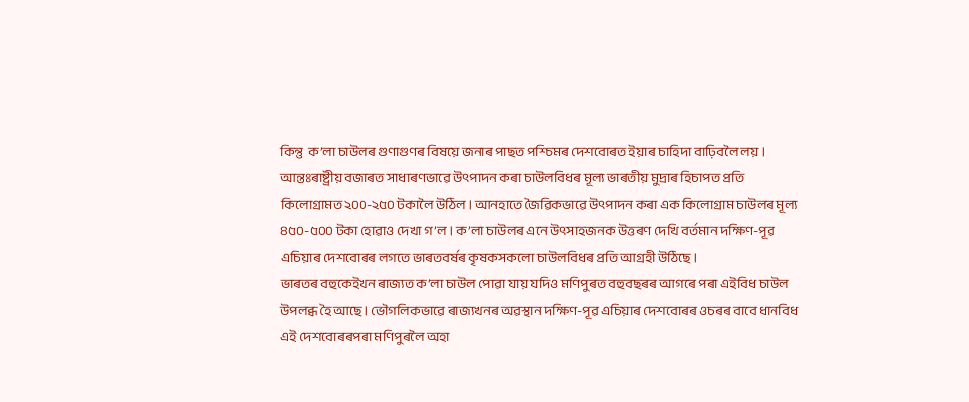কিন্তু  ক’লা চাউলৰ গুণাগুণৰ বিষয়ে জনাৰ পাছত পশ্চিমৰ দেশবোৰত ইয়াৰ চাহিদা বাঢ়িবলৈ লয়। আন্তঃৰাষ্ট্রীয় বজাৰত সাধাৰণভাৱে উৎপাদন কৰা চাউলবিধৰ মূল্য ভাৰতীয় মুদ্রাৰ হিচাপত প্রতি কিলোগ্রামত ২০০-২৫০ টকালৈ উঠিল। আনহাতে জৈৱিকভাৱে উৎপাদন কৰা এক কিলোগ্রাম চাউলৰ মূল্য ৪৫০-৫০০ টকা হোৱাও দেখা গ’ল। ক’লা চাউলৰ এনে উৎসাহজনক উত্তৰণ দেখি বর্তমান দক্ষিণ-পূৱ এচিয়াৰ দেশবোৰৰ লগতে ভাৰতবর্ষৰ কৃষকসকলো চাউলবিধৰ প্রতি আগ্রহী উঠিছে।
ভাৰতৰ বহুকেইখন ৰাজ্যত ক’লা চাউল পোৱা যায় যদিও মণিপুৰত বহুবছৰৰ আগৰে পৰা এইবিধ চাউল উপলব্ধ হৈ আছে। ভৌগলিকভাৱে ৰাজ্যখনৰ অৱস্থান দক্ষিণ-পূৱ এচিয়াৰ দেশবোৰৰ ওচৰৰ বাবে ধানবিধ এই দেশবোৰৰপৰা মণিপুৰলৈ অহা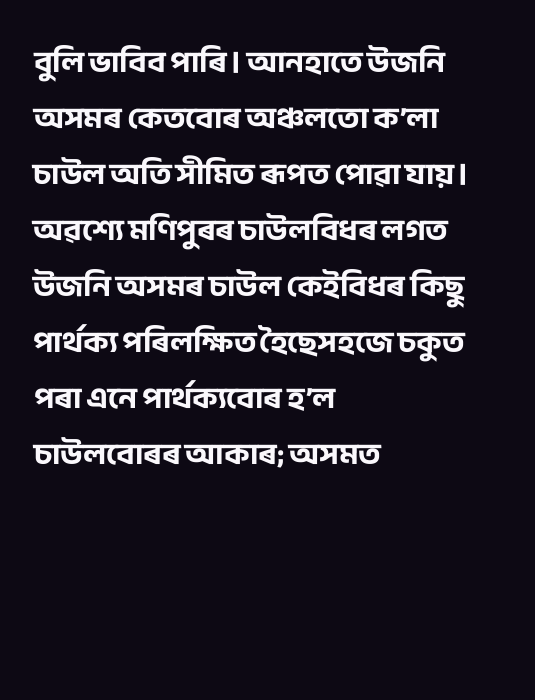বুলি ভাবিব পাৰি। আনহাতে উজনি অসমৰ কেতবোৰ অঞ্চলতো ক’লা চাউল অতি সীমিত ৰূপত পোৱা যায়। অৱশ্যে মণিপুৰৰ চাউলবিধৰ লগত উজনি অসমৰ চাউল কেইবিধৰ কিছু পার্থক্য পৰিলক্ষিত হৈছেসহজে চকুত পৰা এনে পার্থক্যবোৰ হ’ল চাউলবোৰৰ আকাৰ; অসমত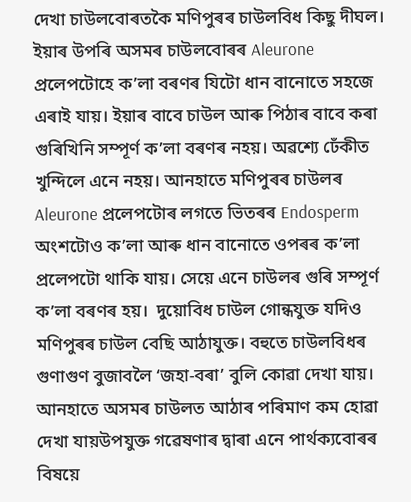দেখা চাউলবোৰতকৈ মণিপুৰৰ চাউলবিধ কিছু দীঘল। ইয়াৰ উপৰি অসমৰ চাউলবোৰৰ Aleurone প্রলেপটোহে ক’লা বৰণৰ যিটো ধান বানোতে সহজে এৰাই যায়। ইয়াৰ বাবে চাউল আৰু পিঠাৰ বাবে কৰা গুৰিখিনি সম্পূর্ণ ক’লা বৰণৰ নহয়। অৱশ্যে ঢেঁকীত খুন্দিলে এনে নহয়। আনহাতে মণিপুৰৰ চাউলৰ Aleurone প্রলেপটোৰ লগতে ভিতৰৰ Endosperm অংশটোও ক’লা আৰু ধান বানোতে ওপৰৰ ক’লা প্রলেপটো থাকি যায়। সেয়ে এনে চাউলৰ গুৰি সম্পূর্ণ ক’লা বৰণৰ হয়।  দুয়োবিধ চাউল গোন্ধযুক্ত যদিও  মণিপুৰৰ চাউল বেছি আঠাযুক্ত। বহুতে চাউলবিধৰ গুণাগুণ বুজাবলৈ ‘জহা-বৰা’ বুলি কোৱা দেখা যায়। আনহাতে অসমৰ চাউলত আঠাৰ পৰিমাণ কম হোৱা দেখা যায়উপযুক্ত গৱেষণাৰ দ্বাৰা এনে পার্থক্যবোৰৰ বিষয়ে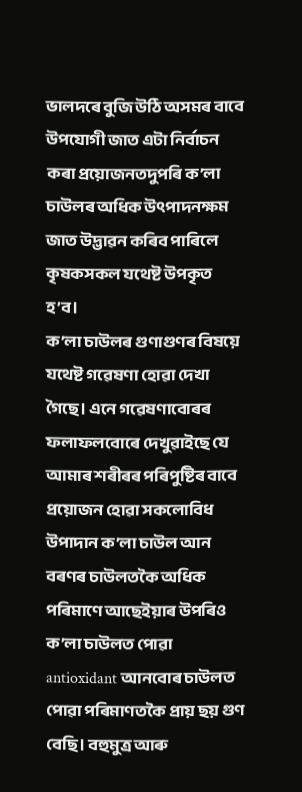ভালদৰে বুজি উঠি অসমৰ বাবে উপযোগী জাত এটা নির্বাচন কৰা প্রয়োজনতদুপৰি ক’লা চাউলৰ অধিক উৎপাদনক্ষম জাত উদ্ভাৱন কৰিব পাৰিলে কৃষকসকল যথেষ্ট উপকৃত হ’ব।
ক’লা চাউলৰ গুণাগুণৰ বিষয়ে যথেষ্ট গৱেষণা হোৱা দেখা গৈছে। এনে গৱেষণাবোৰৰ ফলাফলবোৰে দেখুৱাইছে যে আমাৰ শৰীৰৰ পৰিপুষ্টিৰ বাবে প্রয়োজন হোৱা সকলোবিধ উপাদান ক’লা চাউল আন বৰণৰ চাউলতকৈ অধিক পৰিমাণে আছেইয়াৰ উপৰিও ক’লা চাউলত পোৱা antioxidant আনবোৰ চাউলত পোৱা পৰিমাণতকৈ প্রায় ছয় গুণ বেছি। বহুমুত্র আৰু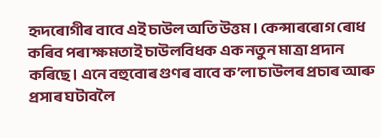হৃদৰোগীৰ বাবে এই চাউল অতি উত্তম। কেন্সাৰৰোগ ৰোধ কৰিব পৰা ক্ষমতাই চাউলবিধক এক নতুন মাত্রা প্রদান কৰিছে। এনে বহুবোৰ গুণৰ বাবে ক’লা চাউলৰ প্রচাৰ আৰু প্রসাৰ ঘটাবলৈ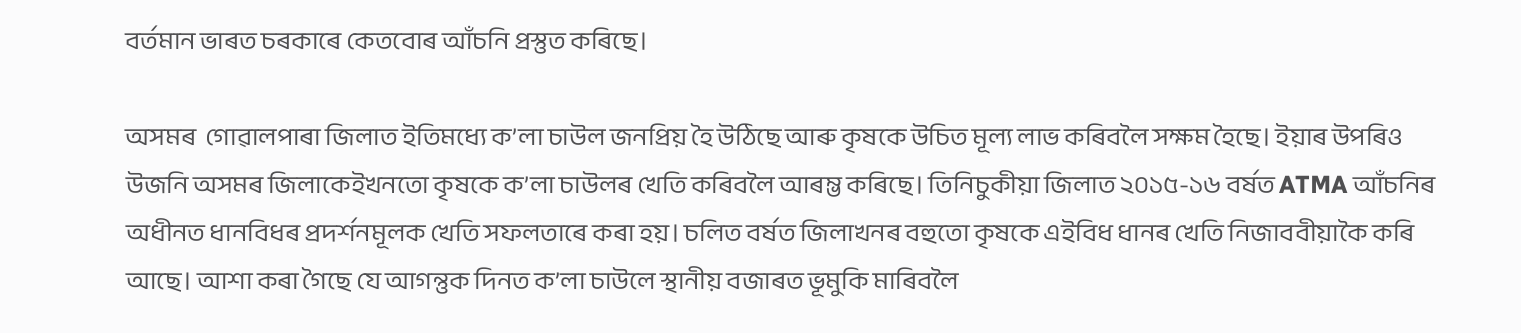বর্তমান ভাৰত চৰকাৰে কেতবোৰ আঁচনি প্রস্তুত কৰিছে।

অসমৰ  গোৱালপাৰা জিলাত ইতিমধ্যে ক’লা চাউল জনপ্রিয় হৈ উঠিছে আৰু কৃষকে উচিত মূল্য লাভ কৰিবলৈ সক্ষম হৈছে। ইয়াৰ উপৰিও উজনি অসমৰ জিলাকেইখনতো কৃষকে ক’লা চাউলৰ খেতি কৰিবলৈ আৰম্ভ কৰিছে। তিনিচুকীয়া জিলাত ২০১৫-১৬ বর্ষত ATMA আঁচনিৰ অধীনত ধানবিধৰ প্রদর্শনমূলক খেতি সফলতাৰে কৰা হয়। চলিত বর্ষত জিলাখনৰ বহুতো কৃষকে এইবিধ ধানৰ খেতি নিজাববীয়াকৈ কৰি আছে। আশা কৰা গৈছে যে আগন্তুক দিনত ক’লা চাউলে স্থানীয় বজাৰত ভূমুকি মাৰিবলৈ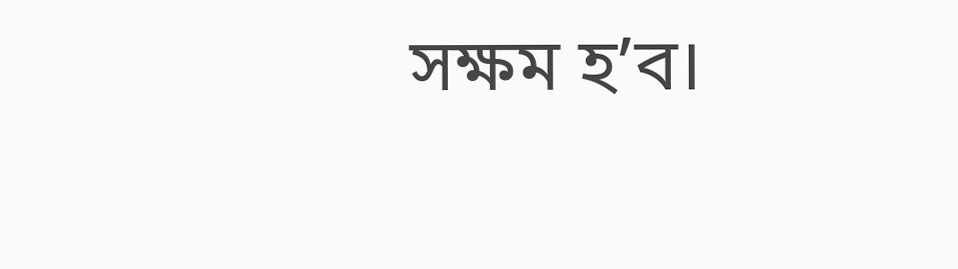সক্ষম হ’ব।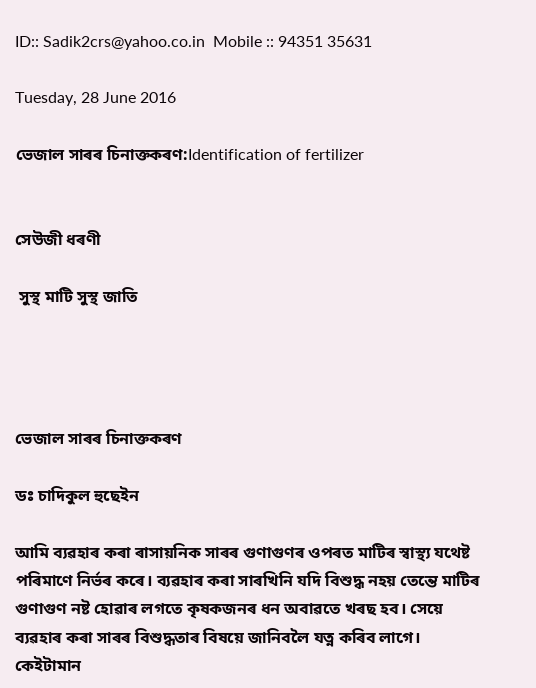ID:: Sadik2crs@yahoo.co.in  Mobile :: 94351 35631

Tuesday, 28 June 2016

ভেজাল সাৰৰ চিনাক্তকৰণ:Identification of fertilizer


সেউজী ধৰণী

 সুস্থ মাটি সুস্থ জাতি




ভেজাল সাৰৰ চিনাক্তকৰণ

ডঃ চাদিকুল হুছেইন

আমি ব্যৱহাৰ কৰা ৰাসায়নিক সাৰৰ গুণাগুণৰ ওপৰত মাটিৰ স্বাস্থ্য যথেষ্ট পৰিমাণে নির্ভৰ কৰে। ব্যৱহাৰ কৰা সাৰখিনি যদি বিশুদ্ধ নহয় তেন্তে মাটিৰ গুণাগুণ নষ্ট হোৱাৰ লগতে কৃষকজনৰ ধন অবাৱতে খৰছ হব। সেয়ে ব্যৱহাৰ কৰা সাৰৰ বিশুদ্ধতাৰ বিষয়ে জানিবলৈ যত্ন কৰিব লাগে। কেইটামান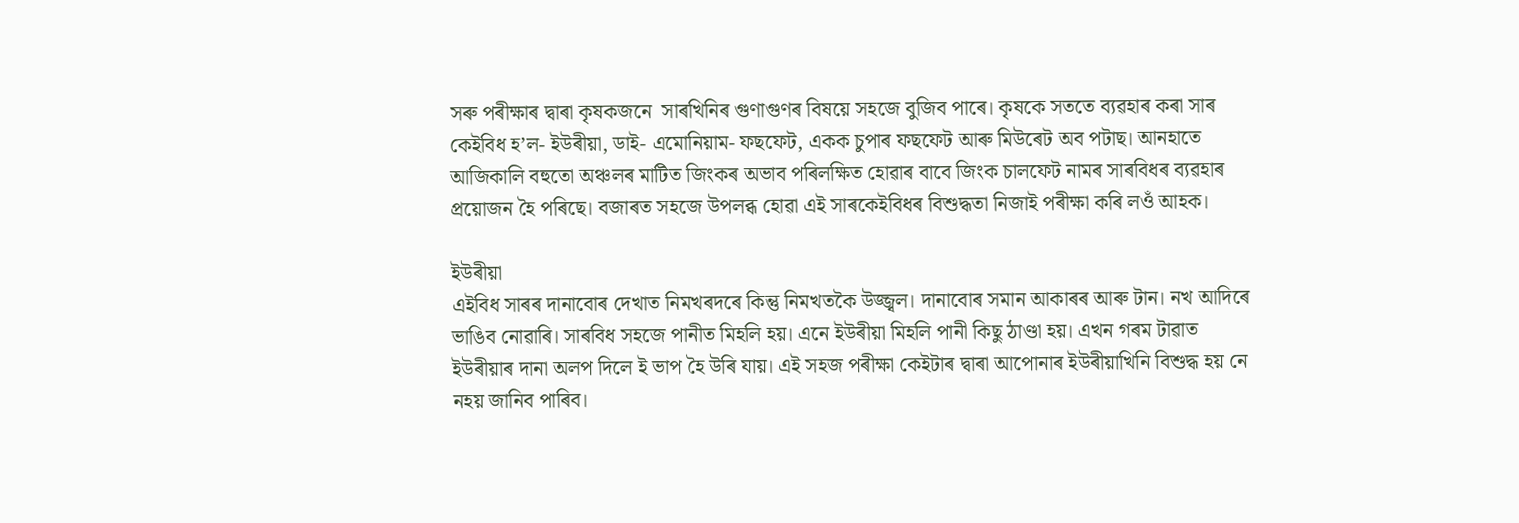সৰু পৰীক্ষাৰ দ্বাৰা কৃষকজনে  সাৰখিনিৰ গুণাগুণৰ বিষয়ে সহজে বুজিব পাৰে। কৃষকে সততে ব্যৱহাৰ কৰা সাৰ কেইবিধ হ’ল- ইউৰীয়া, ডাই- এমোনিয়াম- ফছফেট, একক চুপাৰ ফছফেট আৰু মিউৰেট অব পটাছ। আনহাতে আজিকালি বহুতো অঞ্চলৰ মাটিত জিংকৰ অভাব পৰিলক্ষিত হোৱাৰ বাবে জিংক চালফেট নামৰ সাৰবিধৰ ব্যৱহাৰ প্রয়োজন হৈ পৰিছে। বজাৰত সহজে উপলব্ধ হোৱা এই সাৰকেইবিধৰ বিশুদ্ধতা নিজাই পৰীক্ষা কৰি লওঁ আহক।

ইউৰীয়া
এইবিধ সাৰৰ দানাবোৰ দেখাত নিমখৰদৰে কিন্তু নিমখতকৈ উজ্জ্বল। দানাবোৰ সমান আকাৰৰ আৰু টান। নখ আদিৰে ভাঙিব নোৱাৰি। সাৰবিধ সহজে পানীত মিহলি হয়। এনে ইউৰীয়া মিহলি পানী কিছু ঠাণ্ডা হয়। এখন গৰম টাৱাত ইউৰীয়াৰ দানা অলপ দিলে ই ভাপ হৈ উৰি যায়। এই সহজ পৰীক্ষা কেইটাৰ দ্বাৰা আপোনাৰ ইউৰীয়াখিনি বিশুদ্ধ হয় নে নহয় জানিব পাৰিব।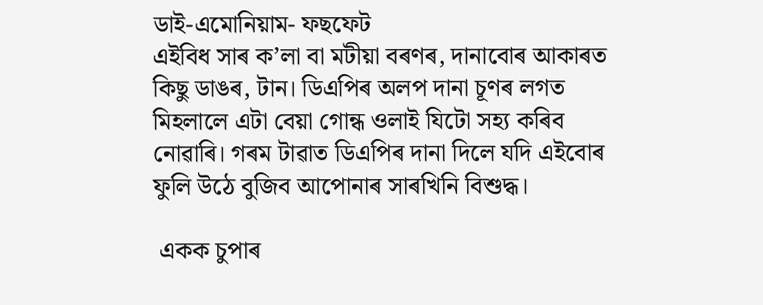ডাই-এমোনিয়াম- ফছফেট
এইবিধ সাৰ ক’লা বা মটীয়া বৰণৰ, দানাবোৰ আকাৰত কিছু ডাঙৰ, টান। ডিএপিৰ অলপ দানা চূণৰ লগত মিহলালে এটা বেয়া গোন্ধ ওলাই যিটো সহ্য কৰিব নোৱাৰি। গৰম টাৱাত ডিএপিৰ দানা দিলে যদি এইবোৰ ফুলি উঠে বুজিব আপোনাৰ সাৰখিনি বিশুদ্ধ।

 একক চুপাৰ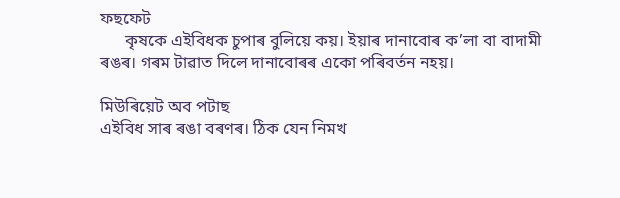ফছফেট
      কৃষকে এইবিধক চুপাৰ বুলিয়ে কয়। ইয়াৰ দানাবোৰ ক’লা বা বাদামী ৰঙৰ। গৰম টাৱাত দিলে দানাবোৰৰ একো পৰিবর্তন নহয়।

মিউৰিয়েট অব পটাছ
এইবিধ সাৰ ৰঙা বৰণৰ। ঠিক যেন নিমখ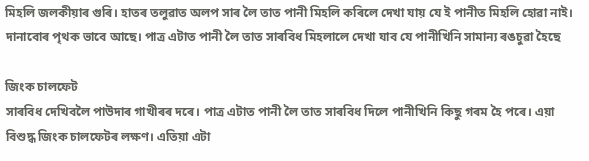মিহলি জলকীয়াৰ গুৰি। হাতৰ তলুৱাত অলপ সাৰ লৈ তাত পানী মিহলি কৰিলে দেখা যায় যে ই পানীত মিহলি হোৱা নাই। দানাবোৰ পৃথক ভাবে আছে। পাত্র এটাত পানী লৈ তাত সাৰবিধ মিহলালে দেখা যাব যে পানীখিনি সামান্য ৰঙচুৱা হৈছে

জিংক চালফেট
সাৰবিধ দেখিবলৈ পাউদাৰ গাখীৰৰ দৰে। পাত্র এটাত পানী লৈ তাত সাৰবিধ দিলে পানীখিনি কিছু গৰম হৈ পৰে। এয়া বিশুদ্ধ জিংক চালফেটৰ লক্ষণ। এতিয়া এটা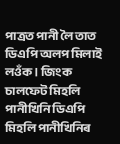পাত্রত পানী লৈ তাত ডিএপি অলপ মিলাই লওঁক। জিংক চালফেট মিহলি পানীখিনি ডিএপি মিহলি পানীখিনিৰ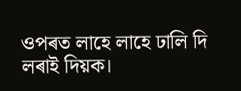ওপৰত লাহে লাহে ঢালি দি লৰাই দিয়ক।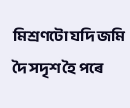মিশ্রণটো যদি জমি দৈ সদৃশ হৈ পৰে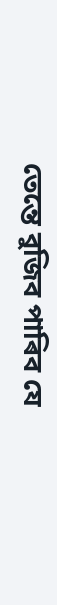তেন্তে বুজিব পাৰিব যে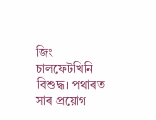জিং চালফেটখিনি বিশুদ্ধ। পথাৰত সাৰ প্রয়োগ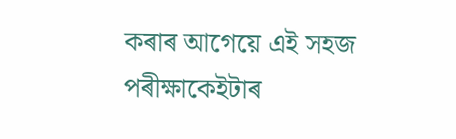কৰাৰ আগেয়ে এই সহজ পৰীক্ষাকেইটাৰ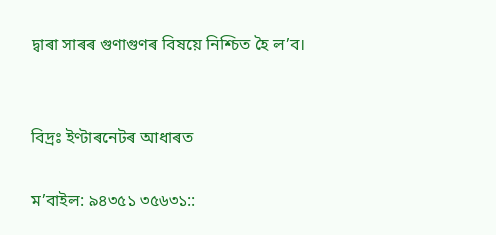দ্বাৰা সাৰৰ গুণাগুণৰ বিষয়ে নিশ্চিত হৈ ল’ব।


বিদ্রঃ ইণ্টাৰনেটৰ আধাৰত

ম’বাইল: ৯৪৩৫১ ৩৫৬৩১::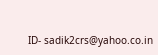ID- sadik2crs@yahoo.co.in